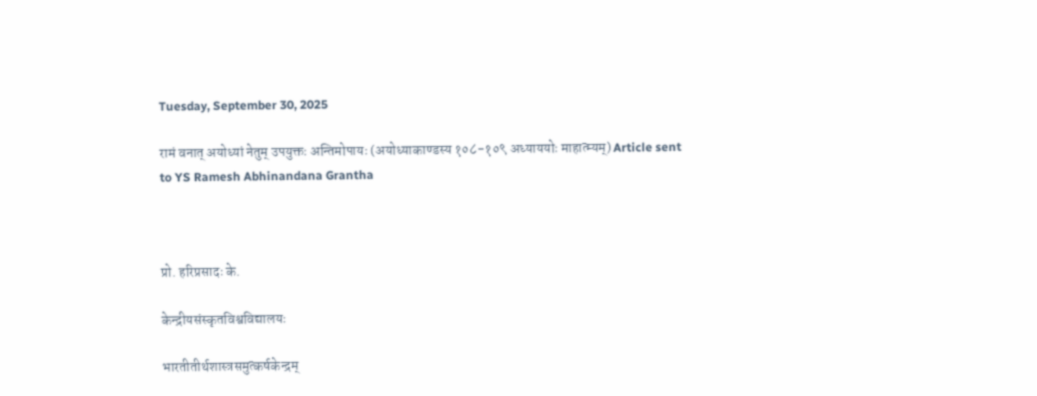Tuesday, September 30, 2025

रामं वनात् अयोध्यां नेतुम् उपयुक्तः अन्तिमोपायः (अयोध्याकाण्डस्य १०८-१०९ अध्याययोः माहात्म्यम्) Article sent to YS Ramesh Abhinandana Grantha



प्रो. हरिप्रसादः के.

केन्द्रीयसंस्कृतविश्वविद्यालयः

भारतीतीर्थशास्त्रसमुत्कर्षकेन्द्रम्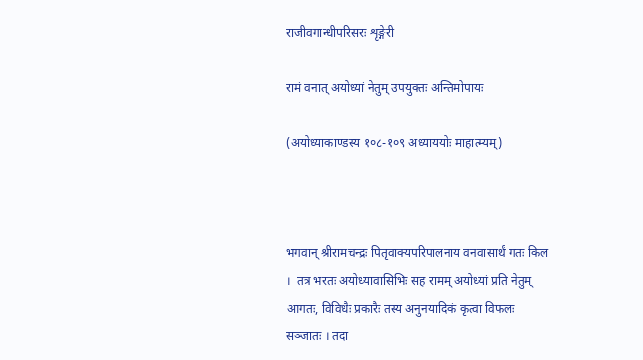राजीवगान्धीपरिसरः शृङ्गेरी

रामं वनात् अयोध्यां नेतुम् उपयुक्तः अन्तिमोपायः

(अयोध्याकाण्डस्य १०८-१०९ अध्याययोः माहात्म्यम्)



भगवान् श्रीरामचन्द्रः पितृवाक्यपरिपालनाय वनवासार्थं गतः किल ।  तत्र भरतः अयोध्यावासिभिः सह रामम् अयोध्यां प्रति नेतुम् आगतः, विविधैः प्रकारैः तस्य अनुनयादिकं कृत्वा विफलः सञ्जातः । तदा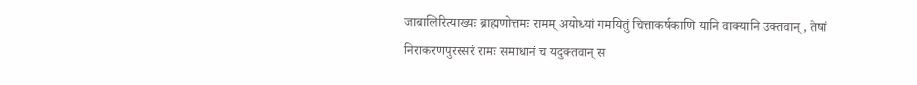जाबालिरित्याख्यः ब्राह्मणोत्तमः रामम् अयोध्यां गमयितुं चित्ताकर्षकाणि यानि वाक्यानि उक्तवान्, तेषां निराकरणपुरस्सरं रामः समाधानं च यदुक्तवान् स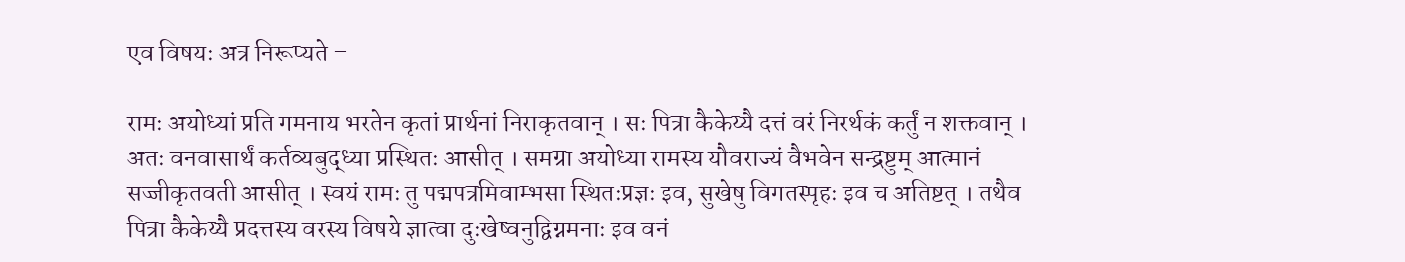एव विषयः अत्र निरूप्यते –

रामः अयोध्यां प्रति गमनाय भरतेन कृतां प्रार्थनां निराकृतवान् । सः पित्रा कैकेय्यै दत्तं वरं निरर्थकं कर्तुं न शक्तवान् । अतः वनवासार्थं कर्तव्यबुद्ध्या प्रस्थितः आसीत् । समग्रा अयोध्या रामस्य यौवराज्यं वैभवेन सन्द्रष्टुम् आत्मानं सज्जीकृतवती आसीत् । स्वयं रामः तु पद्मपत्रमिवाम्भसा स्थितःप्रज्ञः इव, सुखेषु विगतस्पृहः इव च अतिष्टत् । तथैव पित्रा कैकेय्यै प्रदत्तस्य वरस्य विषये ज्ञात्वा दुःखेष्वनुद्विग्नमनाः इव वनं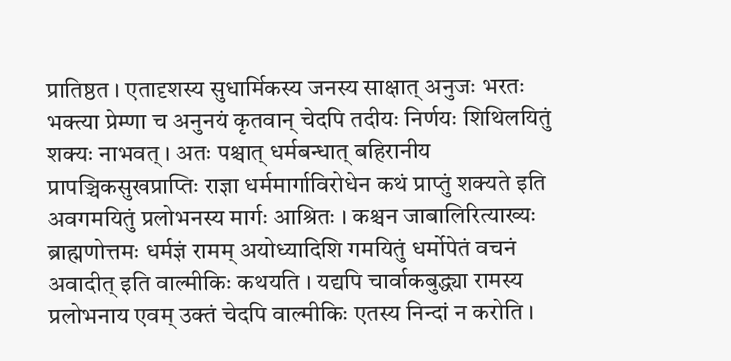प्रातिष्ठत । एतादृशस्य सुधार्मिकस्य जनस्य साक्षात् अनुजः भरतः भक्त्या प्रेम्णा च अनुनयं कृतवान् चेदपि तदीयः निर्णयः शिथिलयितुं शक्यः नाभवत् । अतः पश्चात् धर्मबन्धात् बहिरानीय प्रापञ्चिकसुखप्राप्तिः राज्ञा धर्ममार्गाविरोधेन कथं प्राप्तुं शक्यते इति अवगमयितुं प्रलोभनस्य मार्गः आश्रितः । कश्चन जाबालिरित्याख्यः ब्राह्मणोत्तमः धर्मज्ञं रामम् अयोध्यादिशि गमयितुं धर्मोपेतं वचनं अवादीत् इति वाल्मीकिः कथयति । यद्यपि चार्वाकबुद्ध्या रामस्य प्रलोभनाय एवम् उक्तं चेदपि वाल्मीकिः एतस्य निन्दां न करोति ।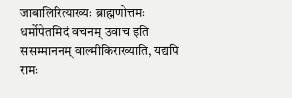जाबालिरित्याख्यः ब्राह्मणोत्तमः धर्मोपेतमिदं वचनम् उवाच इति ससम्माननम् वाल्मीकिराख्याति, यद्यपि रामः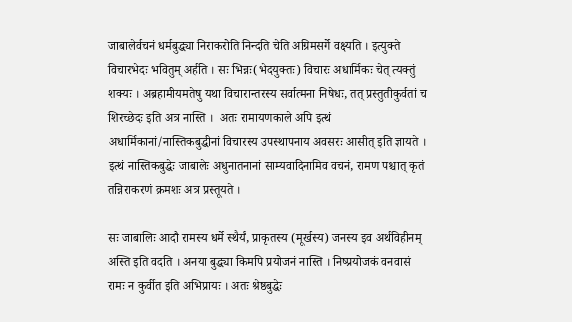जाबालेर्वचनं धर्मबुद्ध्या निराकरोति निन्दति चेति अग्रिमसर्गे वक्ष्यति । इत्युक्ते विचारभेदः भवितुम् अर्हति । सः भिन्नः(भेदयुक्तः) विचारः अधार्मिकः चेत् त्यक्तुं शक्यः । अब्रहामीयमतेषु यथा विचारान्तरस्य सर्वात्मना निषेधः, तत् प्रस्तुतीकुर्वतां च शिरच्छेदः इति अत्र नास्ति ।  अतः रामायणकाले अपि इत्थं अधार्मिकानां/नास्तिकबुद्धीनां विचारस्य उपस्थापनाय अवसरः आसीत् इति ज्ञायते । इत्थं नास्तिकबुद्धेः जाबालेः अधुनातनानां साम्यवादिनामिव वचनं, रामण पश्चात् कृतं तन्निराकरणं क्रमशः अत्र प्रस्तूयते ।

सः जाबालिः आदौ रामस्य धर्मे स्थैर्यं, प्राकृतस्य (मूर्खस्य) जनस्य इव अर्थविहीनम् अस्ति इति वदति । अनया बुद्ध्या किमपि प्रयोजनं नास्ति । निष्प्रयोजकं वनवासं रामः न कुर्वीत इति अभिप्रायः । अतः श्रेष्ठबुद्धेः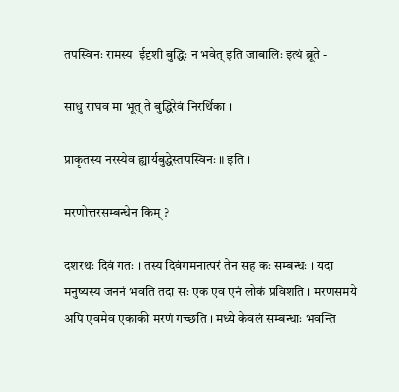तपस्विनः रामस्य  ईदृशी बुद्धिः न भवेत् इति जाबालिः इत्थं ब्रूते -

साधु राघव मा भूत् ते बुद्धिरेवं निरर्थिका ।

प्राकृतस्य नरस्येव ह्यार्यबुद्धेस्तपस्विनः ॥ इति ।

मरणोत्तरसम्बन्धेन किम् ?

दशरथः दिवं गतः । तस्य दिवंगमनात्परं तेन सह कः सम्बन्धः । यदा मनुष्यस्य जननं भवति तदा सः एक एव एनं लोकं प्रविशति । मरणसमये अपि एवमेव एकाकी मरणं गच्छति । मध्ये केवलं सम्बन्धाः भवन्ति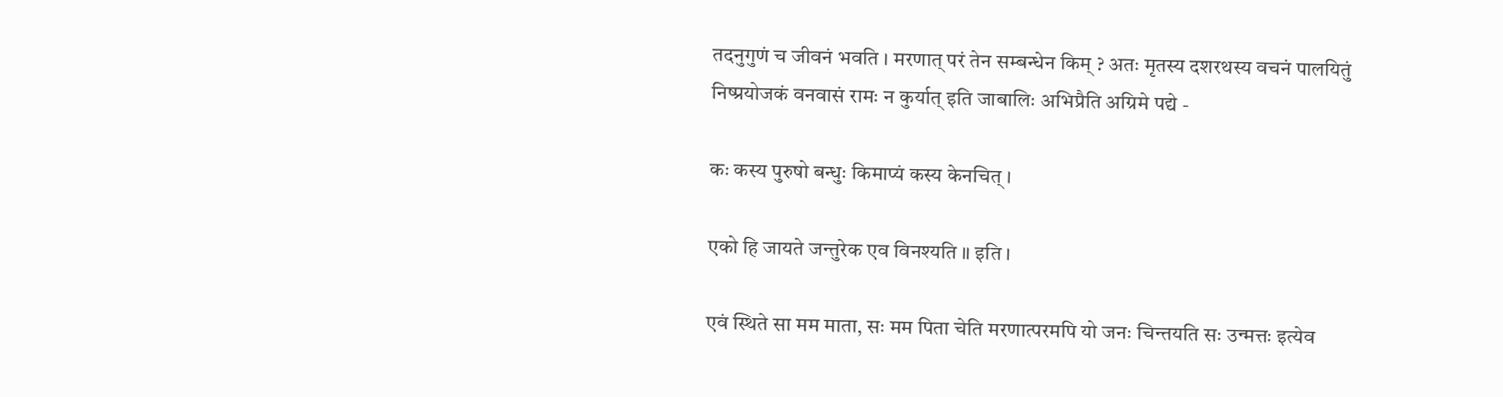तदनुगुणं च जीवनं भवति । मरणात् परं तेन सम्बन्धेन किम् ? अतः मृतस्य दशरथस्य वचनं पालयितुं निष्प्रयोजकं वनवासं रामः न कुर्यात् इति जाबालिः अभिप्रैति अग्रिमे पद्ये -

कः कस्य पुरुषो बन्धुः किमाप्यं कस्य केनचित् ।

एको हि जायते जन्तुरेक एव विनश्यति ॥ इति ।

एवं स्थिते सा मम माता, सः मम पिता चेति मरणात्परमपि यो जनः चिन्तयति सः उन्मत्तः इत्येव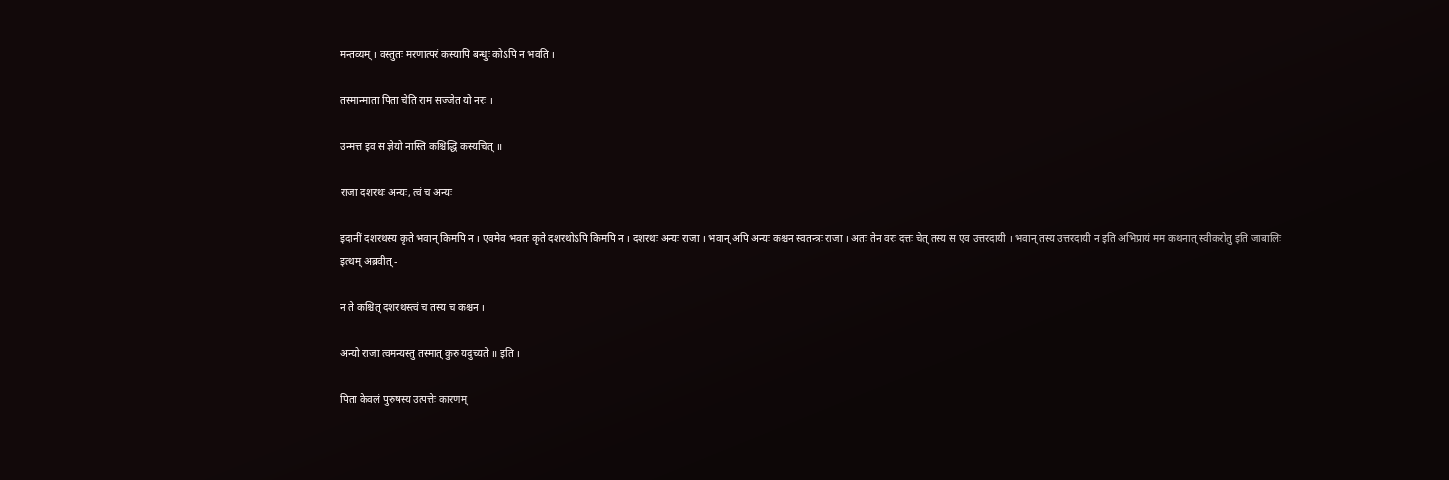मन्तव्यम् । वस्तुतः मरणात्परं कस्यापि बन्धुः कोऽपि न भवति ।

तस्मान्माता पिता चेति राम सज्जेत यो नरः ।

उन्मत्त इव स ज्ञेयो नास्ति कश्चिद्धि कस्यचित् ॥

राजा दशरथः अन्यः, त्वं च अन्यः

इदानीं दशरथस्य कृते भवान् किमपि न । एवमेव भवतः कृते दशरथोऽपि किमपि न । दशरथः अन्यः राजा । भवान् अपि अन्यः कश्चन स्वतन्त्रः राजा । अतः तेन वरः दत्तः चेत् तस्य स एव उत्तरदायी । भवान् तस्य उत्तरदायी न इति अभिप्रायं मम कथनात् स्वीकरोतु इति जाबालिः इत्थम् अब्रवीत् -

न ते कश्चित् दशरथस्त्वं च तस्य च कश्चन ।

अन्यो राजा त्वमन्यस्तु तस्मात् कुरु यदुच्यते ॥ इति ।

पिता केवलं पुरुषस्य उत्पत्तेः कारणम्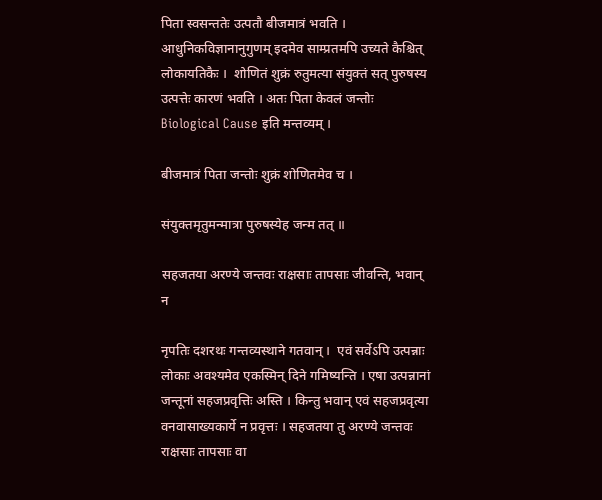पिता स्वसन्ततेः उत्पतौ बीजमात्रं भवति । आधुनिकविज्ञानानुगुणम् इदमेव साम्प्रतमपि उच्यते कैश्चित् लोकायतिकैः ।  शोणितं शुक्रं रुतुमत्या संयुक्तं सत् पुरुषस्य उत्पत्तेः कारणं भवति । अतः पिता केवलं जन्तोः Biological Cause इति मन्तव्यम् ।

बीजमात्रं पिता जन्तोः शुक्रं शोणितमेव च ।

संयुक्तमृतुमन्मात्रा पुरुषस्येह जन्म तत् ॥

सहजतया अरण्ये जन्तवः राक्षसाः तापसाः जीवन्ति, भवान् न

नृपतिः दशरथः गन्तव्यस्थाने गतवान् ।  एवं सर्वेऽपि उत्पन्नाः लोकाः अवश्यमेव एकस्मिन् दिने गमिष्यन्ति । एषा उत्पन्नानां जन्तूनां सहजप्रवृत्तिः अस्ति । किन्तु भवान् एवं सहजप्रवृत्या वनवासाख्यकार्ये न प्रवृत्तः । सहजतया तु अरण्ये जन्तवः राक्षसाः तापसाः वा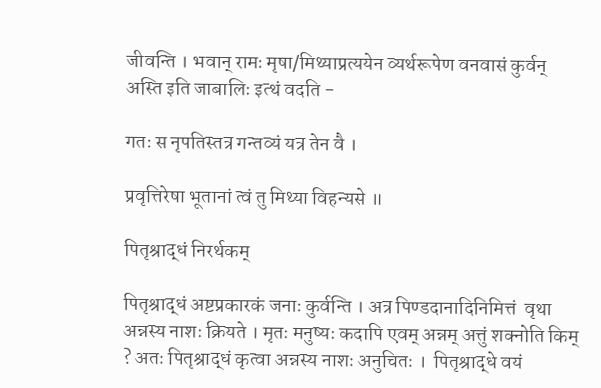जीवन्ति । भवान् रामः मृषा/मिथ्याप्रत्ययेन व्यर्थरूपेण वनवासं कुर्वन् अस्ति इति जाबालिः इत्थं वदति -

गतः स नृपतिस्तत्र गन्तव्यं यत्र तेन वै ।

प्रवृत्तिरेषा भूतानां त्वं तु मिथ्या विहन्यसे ॥

पितृश्राद्धं निरर्थकम्

पितृश्राद्धं अष्टप्रकारकं जनाः कुर्वन्ति । अत्र पिण्डदानादिनिमित्तं  वृथा अन्नस्य नाशः क्रियते । मृतः मनुष्यः कदापि एवम् अन्नम् अत्तुं शक्नोति किम् ? अतः पितृश्राद्धं कृत्वा अन्नस्य नाशः अनुचितः ।  पितृश्राद्धे वयं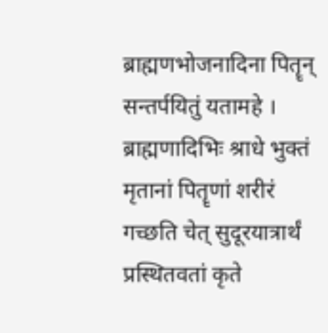ब्राह्मणभोजनादिना पितॄन् सन्तर्पयितुं यतामहे । ब्राह्मणादिभिः श्राधे भुक्तं मृतानां पितॄणां शरीरं गच्छति चेत् सुदूरयात्रार्थं प्रस्थितवतां कृते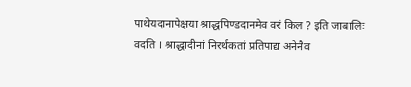पाथेयदानापेक्षया श्राद्धपिण्डदानमेव वरं किल ? इति जाबालिः वदति । श्राद्धादीनां निरर्थकतां प्रतिपाद्य अनेनैव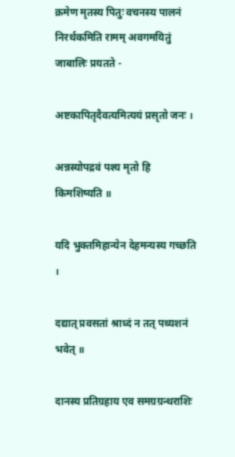क्रमेण मृतस्य पितुः वचनस्य पालनं निरर्थकमिति रामम् अवगमयितुं जाबालिः प्रयतते -

अष्टकापितृदैवत्यमित्ययं प्रसृतो जनः ।

अन्नस्योपद्रवं पश्य मृतो हि किमशिष्यति ॥

यदि भुक्तमिहान्येन देहमन्यस्य गच्छति ।

दद्यात् प्रवसतां श्राध्दं न तत् पथ्यशनं भवेत् ॥

दानस्य प्रतिग्रहाय एव समग्रग्रन्थराशिः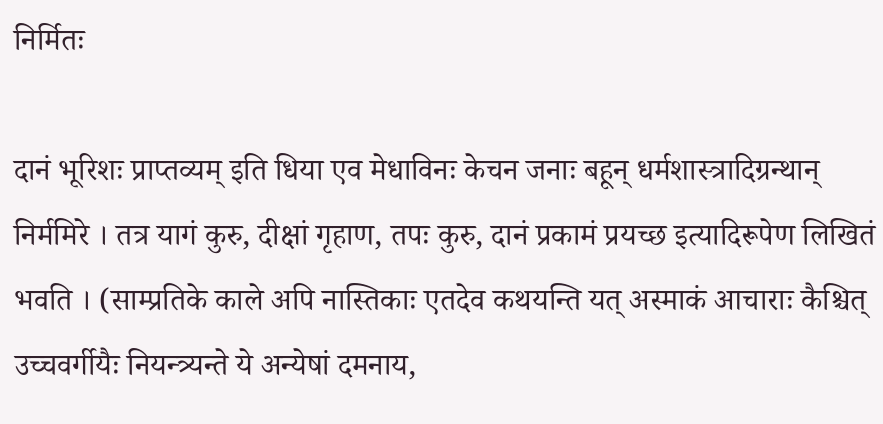निर्मितः

दानं भूरिशः प्राप्तव्यम् इति धिया एव मेधाविनः केचन जनाः बहून् धर्मशास्त्रादिग्रन्थान् निर्ममिरे । तत्र यागं कुरु, दीक्षां गृहाण, तपः कुरु, दानं प्रकामं प्रयच्छ इत्यादिरूपेण लिखितं भवति । (साम्प्रतिके काले अपि नास्तिकाः एतदेव कथयन्ति यत् अस्माकं आचाराः कैश्चित् उच्चवर्गीयैः नियन्त्र्यन्ते ये अन्येषां दमनाय,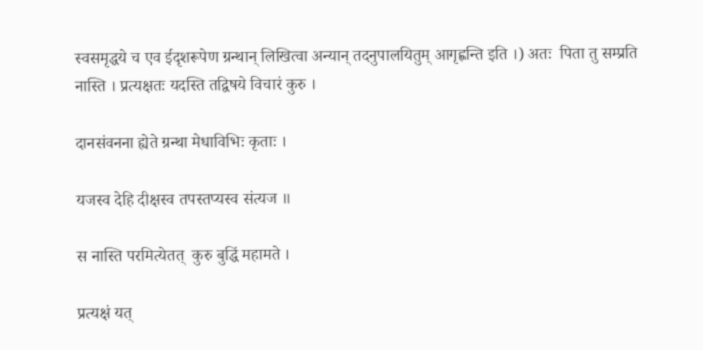स्वसमृद्धये च एव ईदृशरूपेण ग्रन्थान् लिखित्वा अन्यान् तदनुपालयितुम् आगृह्णन्ति इति ।) अतः  पिता तु सम्प्रति नास्ति । प्रत्यक्षतः यदस्ति तद्विषये विचारं कुरु ।

दानसंवनना ह्येते ग्रन्था मेधाविभिः कृताः ।

यजस्व देहि दीक्षस्व तपस्तप्यस्व संत्यज ॥

स नास्ति परमित्येतत्  कुरु बुद्धिं महामते ।

प्रत्यक्षं यत्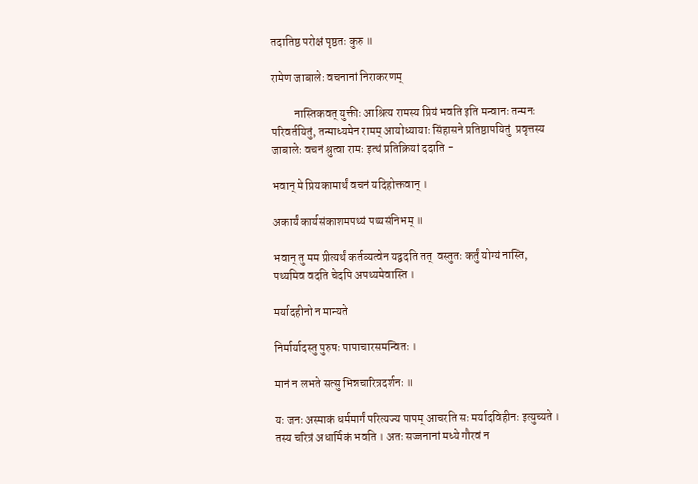तदातिष्ठ परोक्षं पृष्ठतः कुरु ॥

रामेण जाबालेः वचनानां निराकरणम्

          नास्तिकवत् युक्तीः आश्रित्य रामस्य प्रियं भवति इति मन्वानः तन्मनः परिवर्तयितुं, तन्माध्यमेन रामम् आयोध्यायाः सिंहासने प्रतिष्ठापयितुं  प्रवृत्तस्य जाबालेः वचनं श्रुत्वा रामः इत्थं प्रतिक्रियां ददाति -

भवान् मे प्रियकामार्थं वचनं यदिहोक्तवान् ।

अकार्यं कार्यसंकाशमपथ्यं पथ्यसंनिभम् ॥

भवान् तु मम प्रीत्यर्थं कर्तव्यत्वेन यद्वदति तत्  वस्तुतः कर्तुं योग्यं नास्ति, पथ्यमिव वदति चेदपि अपथ्यमेवास्ति ।

मर्यादहीनो न मान्यते

निर्मार्यादस्तु पुरुषः पापाचारसमन्वितः ।

मानं न लभते सत्सु भिन्नचारित्रदर्शनः ॥

यः जनः अस्माकं धर्ममार्गं परित्यज्य पापम् आचरति सः मर्यादविहीनः इत्युच्यते । तस्य चरित्रं अधार्मिकं भवति । अतः सज्जनानां मध्ये गौरवं न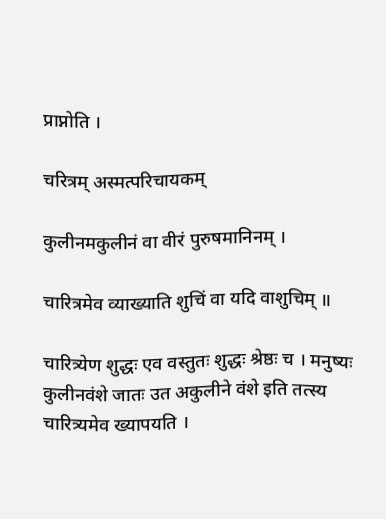प्राप्नोति ।

चरित्रम् अस्मत्परिचायकम्

कुलीनमकुलीनं वा वीरं पुरुषमानिनम् ।

चारित्रमेव व्याख्याति शुचिं वा यदि वाशुचिम् ॥

चारित्र्येण शुद्धः एव वस्तुतः शुद्धः श्रेष्ठः च । मनुष्यः कुलीनवंशे जातः उत अकुलीने वंशे इति तत्स्य चारित्र्यमेव ख्यापयति ।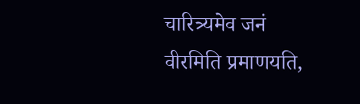चारित्र्यमेव जनं वीरमिति प्रमाणयति,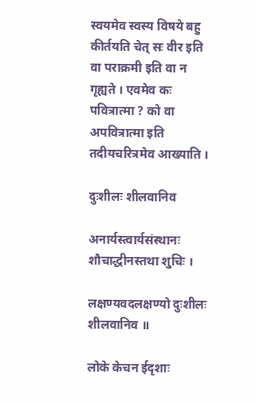स्वयमेव स्वस्य विषये बहु कीर्तयति चेत् सः वीर इति वा पराक्रमी इति वा न गृह्यते । एवमेव कः पवित्रात्मा ? को वा अपवित्रात्मा इति तदीयचरित्रमेव आख्याति ।

दुःशीलः शीलवानिव

अनार्यस्त्वार्यसंस्थानः शौचाद्धीनस्तथा शुचिः ।

लक्षण्यवदलक्षण्यो दुःशीलः शीलवानिव ॥

लोके केचन ईदृशाः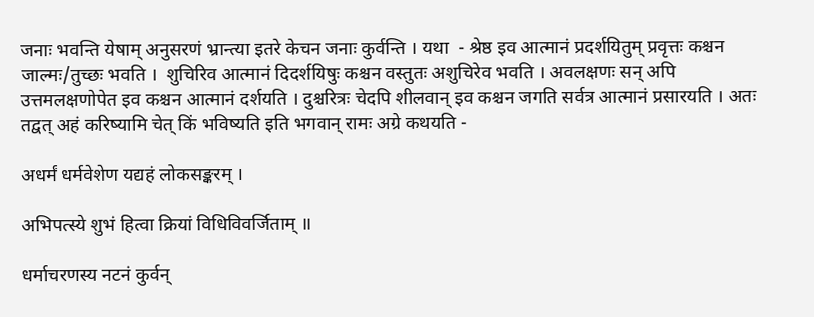जनाः भवन्ति येषाम् अनुसरणं भ्रान्त्या इतरे केचन जनाः कुर्वन्ति । यथा  - श्रेष्ठ इव आत्मानं प्रदर्शयितुम् प्रवृत्तः कश्चन जाल्मः/तुच्छः भवति ।  शुचिरिव आत्मानं दिदर्शयिषुः कश्चन वस्तुतः अशुचिरेव भवति । अवलक्षणः सन् अपि उत्तमलक्षणोपेत इव कश्चन आत्मानं दर्शयति । दुश्चरित्रः चेदपि शीलवान् इव कश्चन जगति सर्वत्र आत्मानं प्रसारयति । अतः तद्वत् अहं करिष्यामि चेत् किं भविष्यति इति भगवान् रामः अग्रे कथयति -

अधर्मं धर्मवेशेण यद्यहं लोकसङ्करम् ।

अभिपत्स्ये शुभं हित्वा क्रियां विधिविवर्जिताम् ॥

धर्माचरणस्य नटनं कुर्वन्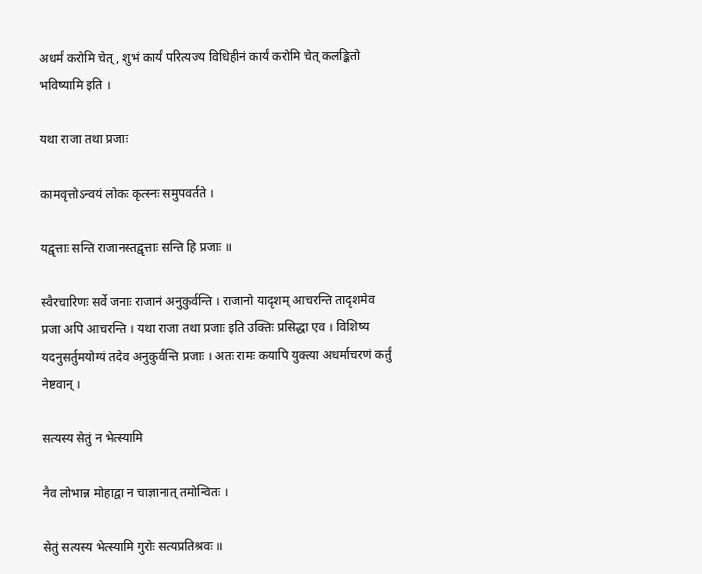अधर्मं करोमि चेत्, शुभं कार्यं परित्यज्य विधिहीनं कार्यं करोमि चेत् कलङ्कितो भविष्यामि इति ।

यथा राजा तथा प्रजाः

कामवृत्तोऽन्वयं लोकः कृत्स्नः समुपवर्तते ।

यद्वृत्ताः सन्ति राजानस्तद्वृत्ताः सन्ति हि प्रजाः ॥

स्वैरचारिणः सर्वे जनाः राजानं अनुकुर्वन्ति । राजानो यादृशम् आचरन्ति तादृशमेव प्रजा अपि आचरन्ति । यथा राजा तथा प्रजाः इति उक्तिः प्रसिद्धा एव । विशिष्य यदनुसर्तुमयोग्यं तदेव अनुकुर्वन्ति प्रजाः । अतः रामः कयापि युक्त्या अधर्माचरणं कर्तुं नेष्टवान् ।

सत्यस्य सेतुं न भेत्स्यामि

नैव लोभान्न मोहाद्वा न चाज्ञानात् तमोन्वितः ।

सेतुं सत्यस्य भेत्स्यामि गुरोः सत्यप्रतिश्रवः ॥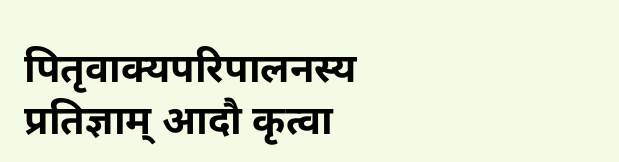पितृवाक्यपरिपालनस्य प्रतिज्ञाम् आदौ कृत्वा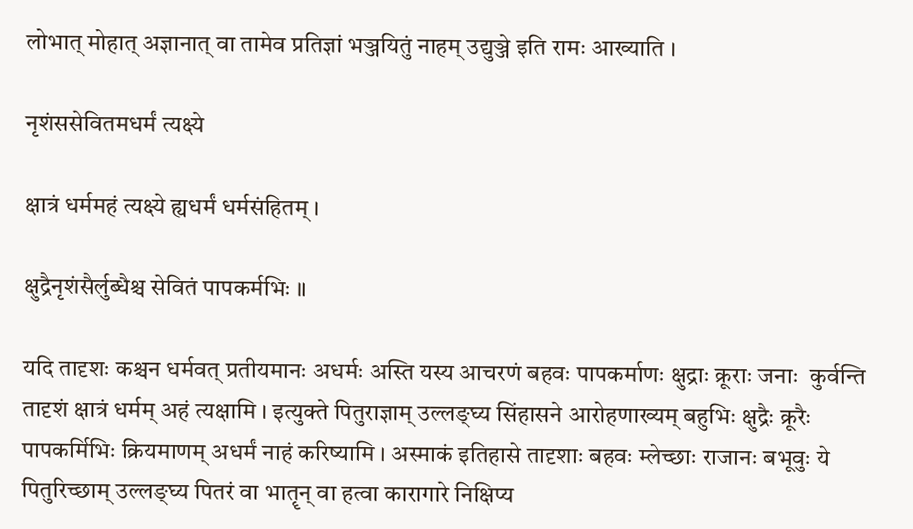लोभात् मोहात् अज्ञानात् वा तामेव प्रतिज्ञां भञ्जयितुं नाहम् उद्युञ्जे इति रामः आख्याति ।

नृशंससेवितमधर्मं त्यक्ष्ये

क्षात्रं धर्ममहं त्यक्ष्ये ह्यधर्मं धर्मसंहितम् ।

क्षुद्रैनृशंसैर्लुब्धैश्च सेवितं पापकर्मभिः ॥

यदि तादृशः कश्चन धर्मवत् प्रतीयमानः अधर्मः अस्ति यस्य आचरणं बहवः पापकर्माणः क्षुद्राः क्रूराः जनाः  कुर्वन्ति तादृशं क्षात्रं धर्मम् अहं त्यक्षामि । इत्युक्ते पितुराज्ञाम् उल्लङ्घ्य सिंहासने आरोहणाख्यम् बहुभिः क्षुद्रैः क्रूरैः पापकर्मिभिः क्रियमाणम् अधर्मं नाहं करिष्यामि । अस्माकं इतिहासे तादृशाः बहवः म्लेच्छाः राजानः बभूवुः ये पितुरिच्छाम् उल्लङ्घ्य पितरं वा भातॄन् वा हत्वा कारागारे निक्षिप्य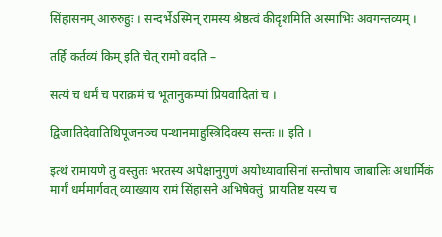सिंहासनम् आरुरुहुः । सन्दर्भेऽस्मिन् रामस्य श्रेष्ठत्वं कीदृशमिति अस्माभिः अवगन्तव्यम् ।

तर्हि कर्तव्यं किम् इति चेत् रामो वदति –

सत्यं च धर्मं च पराक्रमं च भूतानुकम्पां प्रियवादितां च ।

द्विजातिदेवातिथिपूजनञ्च पन्थानमाहुस्त्रिदिवस्य सन्तः ॥ इति ।

इत्थं रामायणे तु वस्तुतः भरतस्य अपेक्षानुगुणं अयोध्यावासिनां सन्तोषाय जाबालिः अधार्मिकं मार्गं धर्ममार्गवत् व्याख्याय रामं सिंहासने अभिषेक्तुं  प्रायतिष्ट यस्य च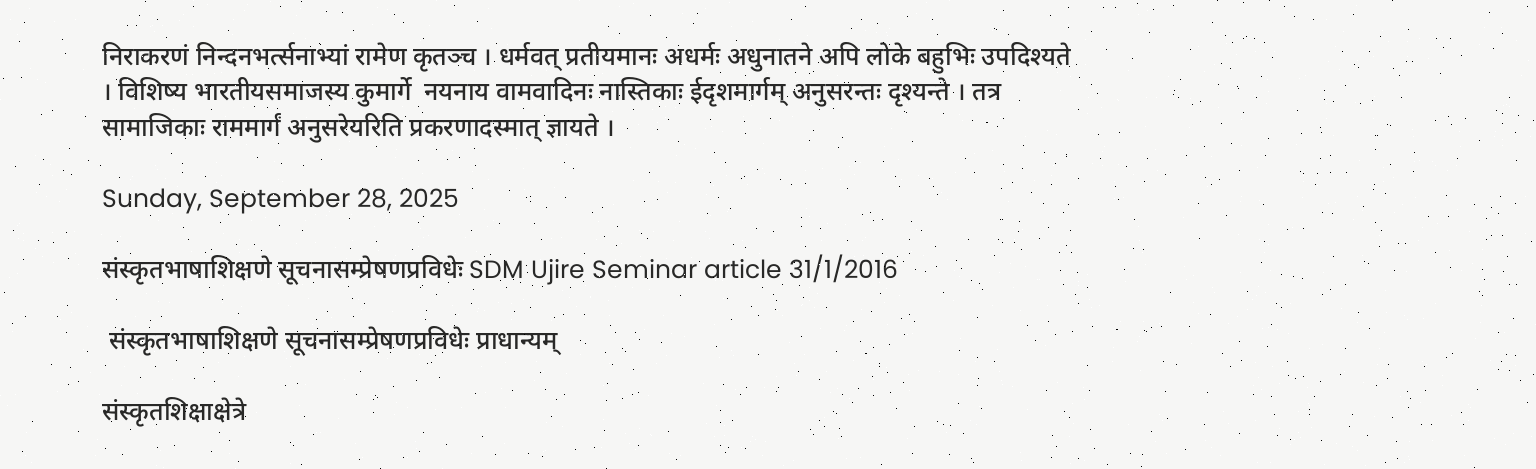निराकरणं निन्दनभर्त्सनाभ्यां रामेण कृतञ्च । धर्मवत् प्रतीयमानः अधर्मः अधुनातने अपि लोके बहुभिः उपदिश्यते । विशिष्य भारतीयसमाजस्य कुमार्गे  नयनाय वामवादिनः नास्तिकाः ईदृशमार्गम् अनुसरन्तः दृश्यन्ते । तत्र सामाजिकाः राममार्गं अनुसरेयरिति प्रकरणादस्मात् ज्ञायते ।

Sunday, September 28, 2025

संस्कृतभाषाशिक्षणे सूचनासम्प्रेषणप्रविधेः SDM Ujire Seminar article 31/1/2016

 संस्कृतभाषाशिक्षणे सूचनासम्प्रेषणप्रविधेः प्राधान्यम्

संस्कृतशिक्षाक्षेत्रे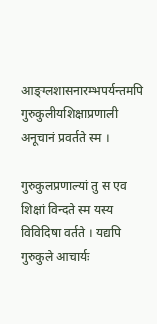आङ्ग्लशासनारम्भपर्यन्तमपि गुरुकुलीयशिक्षाप्रणाली अनूचानं प्रवर्तते स्म ।

गुरुकुलप्रणाल्यां तु स एव शिक्षां विन्दते स्म यस्य विविदिषा वर्तते । यद्यपि गुरुकुले आचार्यः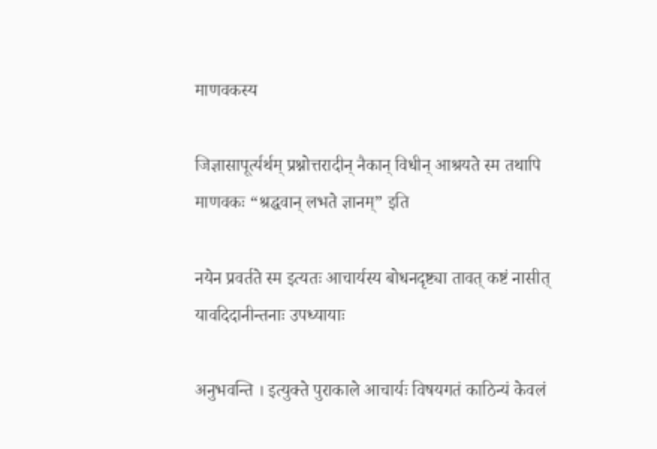माणवकस्य

जिज्ञासापूर्त्यर्थम् प्रश्नोत्तरादीन् नैकान् विधीन् आश्रयते स्म तथापि माणवकः “श्रद्धवान् लभते ज्ञानम्” इति

नयेन प्रवर्तते स्म इत्यतः आचार्यस्य बोधनदृष्ट्या तावत् कष्टं नासीत् यावदिदानीन्तनाः उपध्यायाः

अनुभवन्ति । इत्युक्ते पुराकाले आचार्यः विषयगतं काठिन्यं केवलं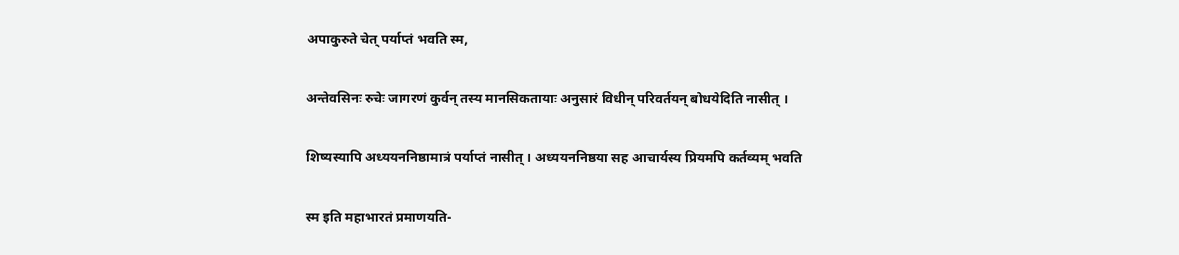अपाकुरुते चेत् पर्याप्तं भवति स्म,

अन्तेवसिनः रुचेः जागरणं कुर्वन् तस्य मानसिकतायाः अनुसारं विधीन् परिवर्तयन् बोधयेदिति नासीत् ।

शिष्यस्यापि अध्ययननिष्ठामात्रं पर्याप्तं नासीत् । अध्ययननिष्ठया सह आचार्यस्य प्रियमपि कर्तव्यम् भवति

स्म इति महाभारतं प्रमाणयति-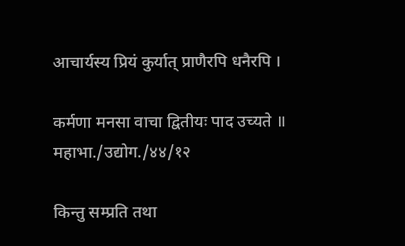आचार्यस्य प्रियं कुर्यात् प्राणैरपि धनैरपि ।

कर्मणा मनसा वाचा द्वितीयः पाद उच्यते ॥ महाभा./उद्योग./४४/१२

किन्तु सम्प्रति तथा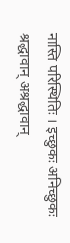नास्ति परिस्थितिः । इच्छुकः अनिच्छुकः श्रद्धावान् अश्रद्धावान्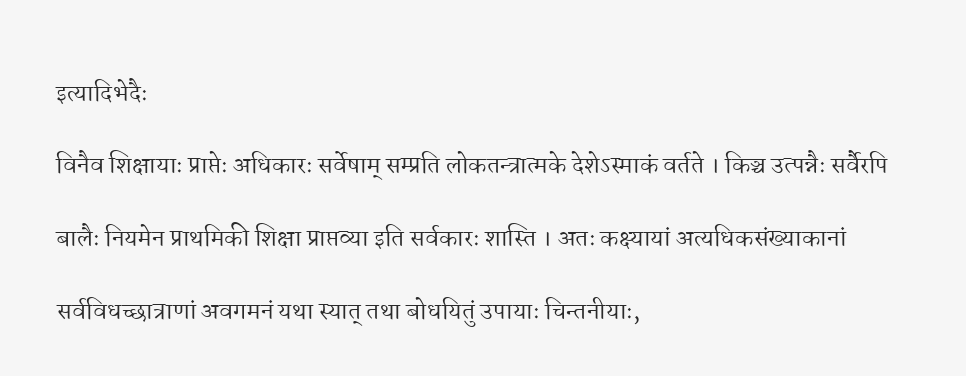इत्यादिभेदैः

विनैव शिक्षायाः प्राप्तेः अधिकारः सर्वेषाम् सम्प्रति लोकतन्त्रात्मके देशेऽस्माकं वर्तते । किञ्च उत्पन्नैः सर्वैरपि

बालैः नियमेन प्राथमिकी शिक्षा प्राप्तव्या इति सर्वकारः शास्ति । अतः कक्ष्यायां अत्यधिकसंख्याकानां

सर्वविधच्छात्राणां अवगमनं यथा स्यात् तथा बोधयितुं उपायाः चिन्तनीयाः,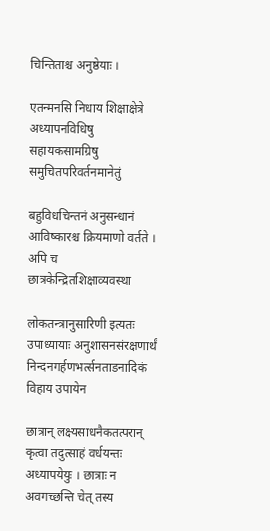चिन्तिताश्च अनुष्ठेयाः ।

एतन्मनसि निधाय शिक्षाक्षेत्रे अध्यापनविधिषु सहायकसामग्रिषु समुचितपरिवर्तनमानेतुं

बहुविधचिन्तनं अनुसन्धानं आविष्कारश्च क्रियमाणो वर्तते । अपि च छात्रकेन्द्रितशिक्षाव्यवस्था

लोकतन्त्रानुसारिणी इत्यतः उपाध्यायाः अनुशासनसंरक्षणार्थं निन्दनगर्हणभर्त्सनताडनादिकं विहाय उपायेन

छात्रान् लक्ष्यसाधनैकतत्परान् कृत्वा तदुत्साहं वर्धयन्तः अध्यापयेयुः । छात्राः न अवगच्छन्ति चेत् तस्य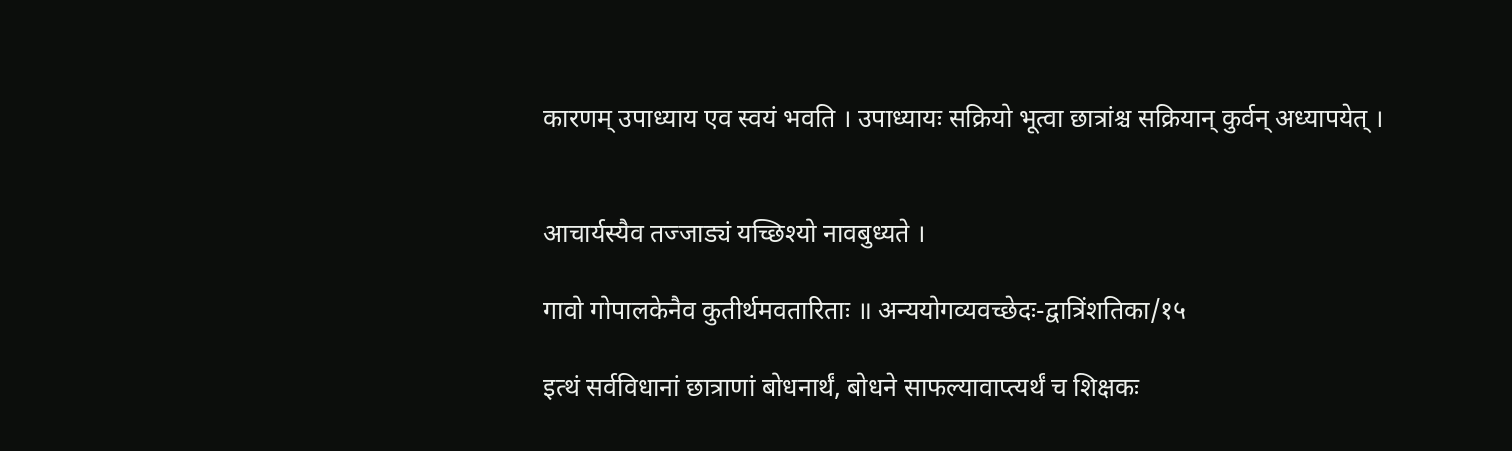कारणम् उपाध्याय एव स्वयं भवति । उपाध्यायः सक्रियो भूत्वा छात्रांश्च सक्रियान् कुर्वन् अध्यापयेत् ।


आचार्यस्यैव तज्जाड्यं यच्छिश्यो नावबुध्यते ।

गावो गोपालकेनैव कुतीर्थमवतारिताः ॥ अन्ययोगव्यवच्छेदः-द्वात्रिंशतिका/१५

इत्थं सर्वविधानां छात्राणां बोधनार्थं, बोधने साफल्यावाप्त्यर्थं च शिक्षकः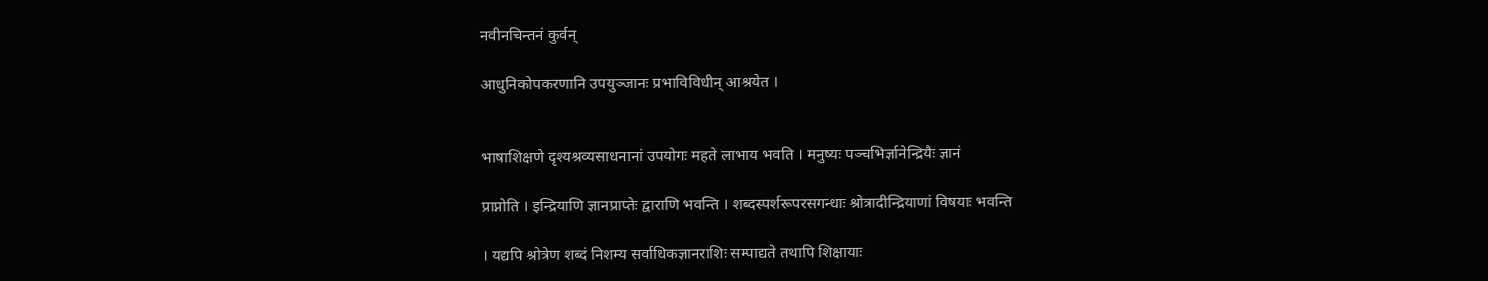नवीनचिन्तनं कुर्वन्

आधुनिकोपकरणानि उपयुञ्जानः प्रभाविविधीन् आश्रयेत ।


भाषाशिक्षणे दृश्यश्रव्यसाधनानां उपयोगः महते लाभाय भवति । मनुष्यः पञ्चभिर्ज्ञानेन्द्रियैः ज्ञानं

प्राप्नोति । इन्द्रियाणि ज्ञानप्राप्तेः द्वाराणि भवन्ति । शब्दस्पर्शरूपरसगन्धाः श्रोत्रादीन्द्रियाणां विषयाः भवन्ति

। यद्यपि श्रोत्रेण शब्दं निशम्य सर्वाधिकज्ञानराशिः सम्पाद्यते तथापि शिक्षायाः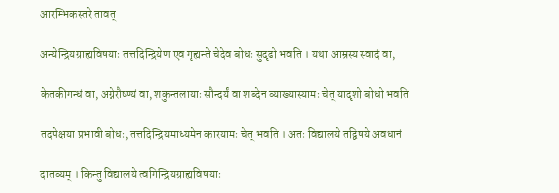आरम्भिकस्तरे तावत्

अन्येन्द्रियग्राह्यविषयाः तत्तदिन्द्रियेण एव गृह्यन्ते चेदेव बोधः सुदृढो भवति । यथा आम्रस्य स्वादं वा,

केतकीगन्धं वा, अग्नेरौष्ण्यं वा, शकुन्तलायाः सौन्दर्यं वा शब्देन व्याख्यास्यामः चेत् यादृशो बोधो भवति

तदपेक्षया प्रभावी बोधः, तत्तदिन्द्रियमाध्यमेन कारयामः चेत् भवति । अतः विद्यालये तद्विषये अवधानं

दातव्यम् । किन्तु विद्यालये त्वगिन्द्रियग्राह्यविषयाः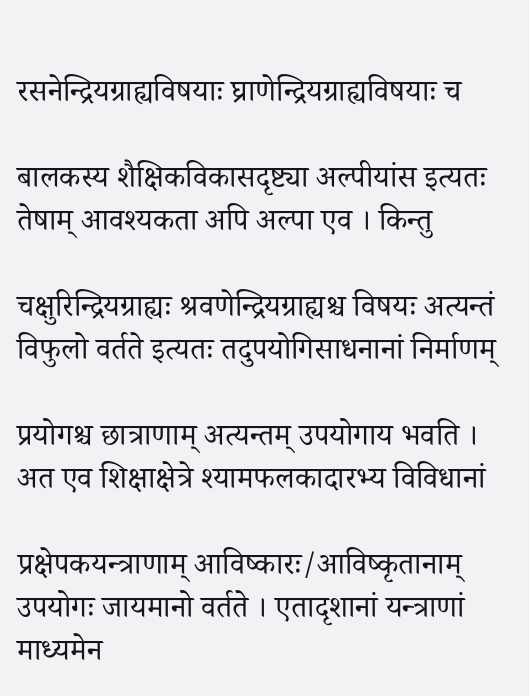रसनेन्द्रियग्राह्यविषयाः घ्राणेन्द्रियग्राह्यविषयाः च

बालकस्य शैक्षिकविकासदृष्ट्या अल्पीयांस इत्यतः तेषाम् आवश्यकता अपि अल्पा एव । किन्तु

चक्षुरिन्द्रियग्राह्यः श्रवणेन्द्रियग्राह्यश्च विषयः अत्यन्तं विफुलो वर्तते इत्यतः तदुपयोगिसाधनानां निर्माणम्

प्रयोगश्च छात्राणाम् अत्यन्तम् उपयोगाय भवति । अत एव शिक्षाक्षेत्रे श्यामफलकादारभ्य विविधानां

प्रक्षेपकयन्त्राणाम् आविष्कारः/आविष्कृतानाम् उपयोगः जायमानो वर्तते । एतादृशानां यन्त्राणां माध्यमेन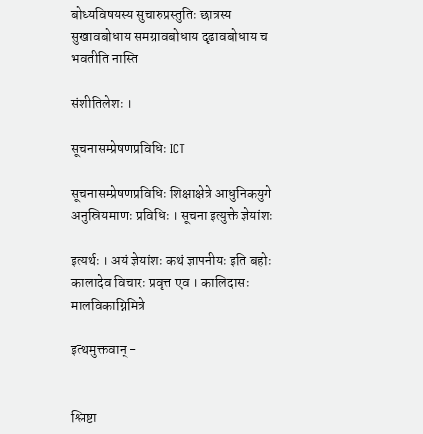बोध्यविषयस्य सुचारुप्रस्तुतिः छात्रस्य सुखावबोधाय समग्रावबोधाय दृढावबोधाय च भवतीति नास्ति

संशीतिलेशः ।

सूचनासम्प्रेषणप्रविधिः ICT

सूचनासम्प्रेषणप्रविधिः शिक्षाक्षेत्रे आधुनिकयुगे अनुस्रियमाणः प्रविधिः । सूचना इत्युक्ते ज्ञेयांशः

इत्यर्थः । अयं ज्ञेयांशः कथं ज्ञापनीयः इति बहोः कालादेव विचारः प्रवृत्त एव । कालिदासः मालविकाग्निमित्रे

इत्थमुक्तवान् -


श्लिष्टा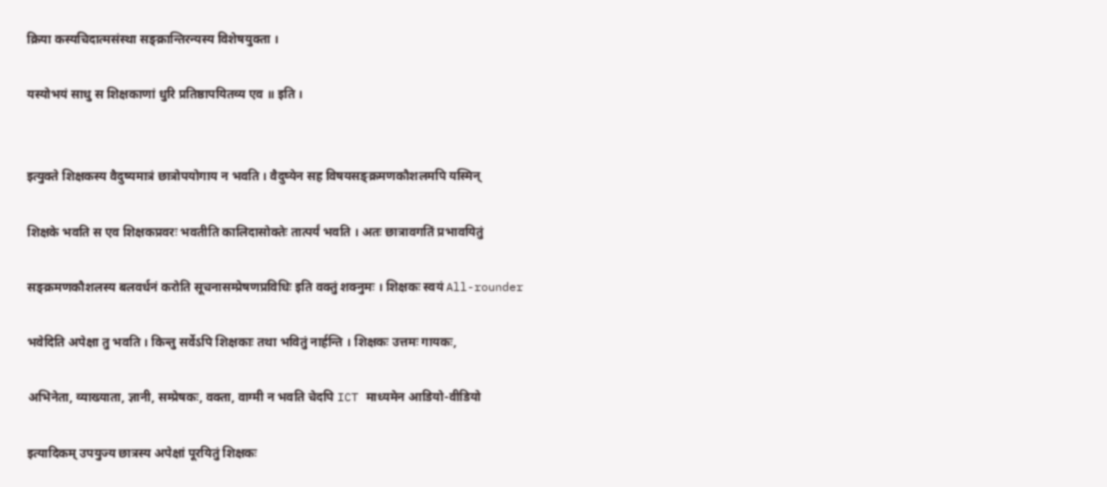क्रिया कस्यचिदात्मसंस्था सङ्क्रान्तिरन्यस्य विशेषयुक्ता ।

यस्योभयं साधु स शिक्षकाणां धुरि प्रतिष्ठापयितव्य एव ॥ इति ।


इत्युक्ते शिक्षकस्य वैदुष्यमात्रं छात्रोपयोगाय न भवति । वैदुष्येन सह विषयसङ्क्रमणकौशलमपि यस्मिन्

शिक्षके भवति स एव शिक्षकप्रवरः भवतीति कालिदासोक्तेः तात्पर्यं भवति । अतः छात्रावगतिं प्रभावयितुं

सङ्क्रमणकौशलस्य बलवर्धनं करोति सूचनासम्प्रेषणप्रविधिः इति वक्तुं शक्नुमः । शिक्षकः स्वयं All-rounder

भवेदिति अपेक्षा तु भवति । किन्तु सर्वेऽपि शिक्षकाः तथा भवितुं नार्हन्ति । शिक्षकः उत्तमः गायकः,

अभिनेता, व्याख्याता, ज्ञानी, सम्प्रेषकः, वक्ता, वाग्मी न भवति चेदपि ICT माध्यमेन आडियो-वीडियो

इत्यादिकम् उपयुज्य छात्रस्य अपेक्षां पूरयितुं शिक्षकः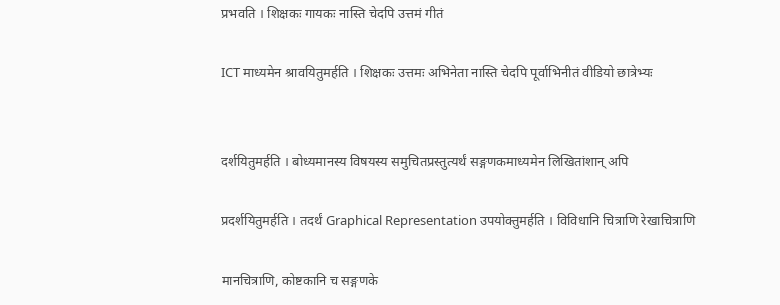प्रभवति । शिक्षकः गायकः नास्ति चेदपि उत्तमं गीतं

ICT माध्यमेन श्रावयितुमर्हति । शिक्षकः उत्तमः अभिनेता नास्ति चेदपि पूर्वाभिनीतं वीडियो छात्रेभ्यः


दर्शयितुमर्हति । बोध्यमानस्य विषयस्य समुचितप्रस्तुत्यर्थं सङ्गणकमाध्यमेन लिखितांशान् अपि

प्रदर्शयितुमर्हति । तदर्थं Graphical Representation उपयोक्तुमर्हति । विविधानि चित्राणि रेखाचित्राणि

मानचित्राणि, कोष्टकानि च सङ्गणके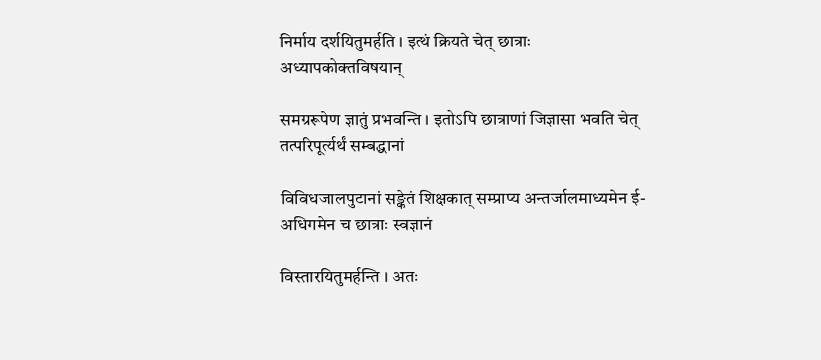निर्माय दर्शयितुमर्हति । इत्थं क्रियते चेत् छात्राः अध्यापकोक्तविषयान्

समग्ररूपेण ज्ञातुं प्रभवन्ति । इतोऽपि छात्राणां जिज्ञासा भवति चेत् तत्परिपूर्त्यर्थं सम्बद्धानां

विविधजालपुटानां सङ्केतं शिक्षकात् सम्प्राप्य अन्तर्जालमाध्यमेन ई-अधिगमेन च छात्राः स्वज्ञानं

विस्तारयितुमर्हन्ति । अतः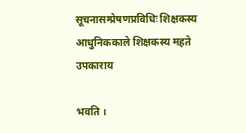सूचनासम्प्रेषणप्रविधिः शिक्षकस्य आधुनिककाले शिक्षकस्य महते उपकाराय

भवति ।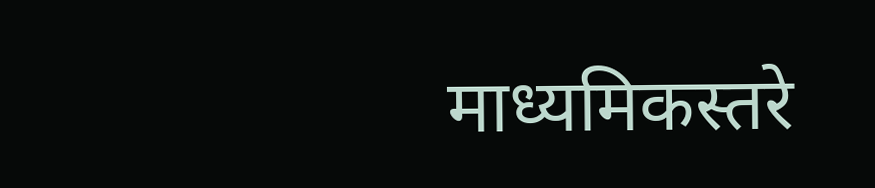माध्यमिकस्तरे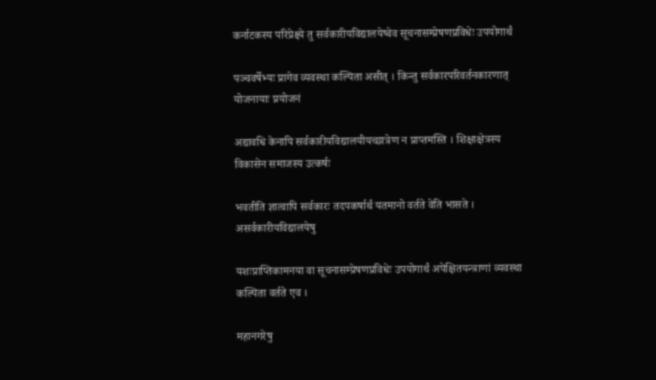कर्नाटकस्य परिप्रेक्ष्ये तु सर्वकारीयविद्यालयेष्वेव सूचनासम्प्रेषणप्रविधेः उपयोगार्थं

पञ्चवर्षेभ्यः प्रागेव व्यवस्था कल्पिता असीत् । किन्तु सर्वकारपरिवर्तनकारणात् योजनायाः प्रयोजनं

अद्यावधि केनापि सर्वकारीयविद्यालयीयच्छात्रेण न प्राप्तमस्ति । शिक्षाक्षेत्रस्य विकासेन समाजस्य उत्कर्षः

भवतीति ज्ञात्वापि सर्वकारः तदपकर्षार्थं यतमानो वर्तते वेति भासते । असर्वकारीयविद्यालयेषु

यशःप्राप्तिकामनया वा सूचनासम्प्रेषणप्रविधेः उपयोगार्थं अपेक्षितयन्त्राणां व्यवस्था कल्पिता वर्तते एव ।

महानगरेषु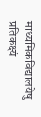माध्यमिकविद्यालयेषु प्रतिकक्ष्यं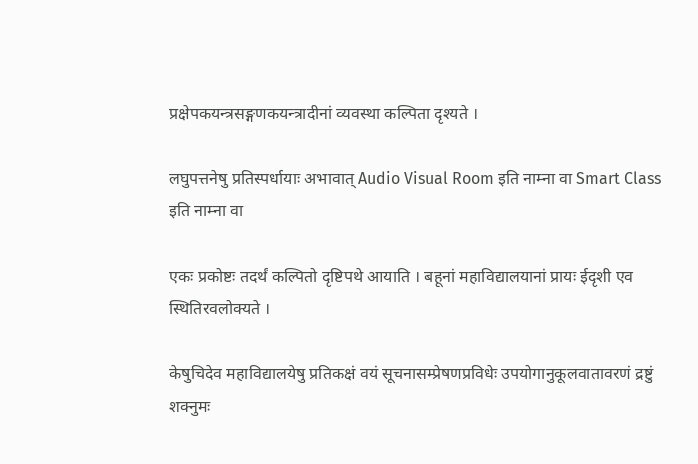प्रक्षेपकयन्त्रसङ्गणकयन्त्रादीनां व्यवस्था कल्पिता दृश्यते ।

लघुपत्तनेषु प्रतिस्पर्धायाः अभावात् Audio Visual Room इति नाम्ना वा Smart Class इति नाम्ना वा

एकः प्रकोष्टः तदर्थं कल्पितो दृष्टिपथे आयाति । बहूनां महाविद्यालयानां प्रायः ईदृशी एव स्थितिरवलोक्यते ।

केषुचिदेव महाविद्यालयेषु प्रतिकक्षं वयं सूचनासम्प्रेषणप्रविधेः उपयोगानुकूलवातावरणं द्रष्टुं शक्नुमः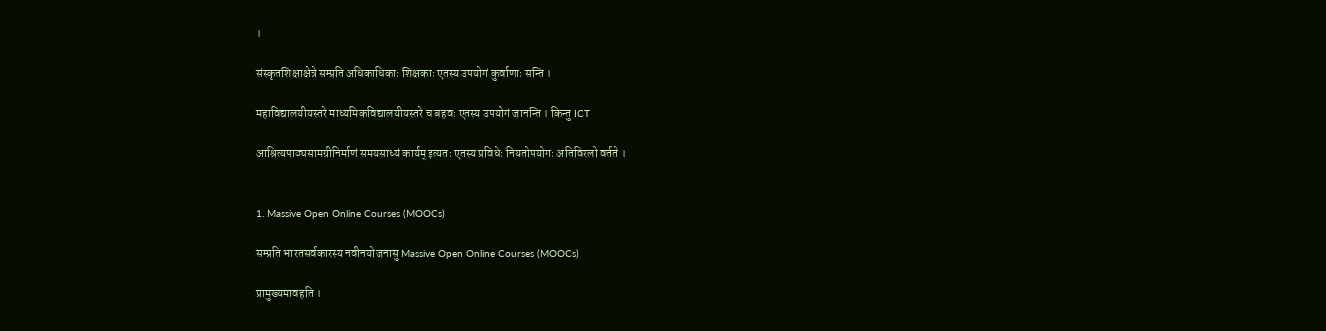।

संस्कृतशिक्षाक्षेत्रे सम्प्रति अधिकाधिकाः शिक्षकाः एतस्य उपयोगं कुर्वाणाः सन्ति ।

महाविद्यालयीयस्तरे माध्यमिकविद्यालयीयस्तरे च बहवः एतस्य उपयोगं जानन्ति । किन्तु ICT

आश्रित्यपाठ्यसामग्रीनिर्माणं समयसाध्यं कार्यम् इत्यतः एतस्य प्रविधेः नियतोपयोगः अतिविरलो वर्तते ।


1. Massive Open Online Courses (MOOCs)

सम्प्रति भारतसर्वकारस्य नवीनयोजनासु Massive Open Online Courses (MOOCs)

प्रामुख्यमावहति ।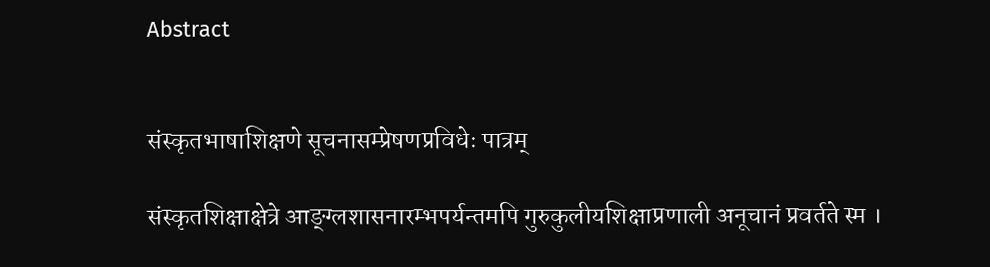Abstract


संस्कृतभाषाशिक्षणे सूचनासम्प्रेषणप्रविधेः पात्रम्

संस्कृतशिक्षाक्षेत्रे आङ्ग्लशासनारम्भपर्यन्तमपि गुरुकुलीयशिक्षाप्रणाली अनूचानं प्रवर्तते स्म ।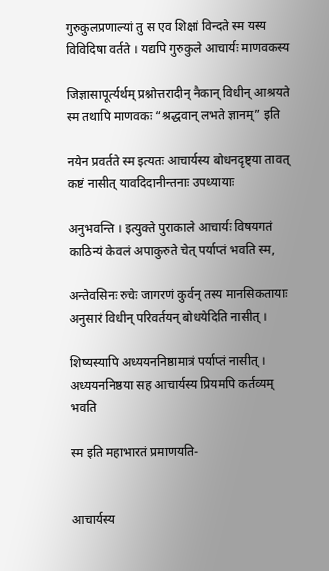गुरुकुलप्रणाल्यां तु स एव शिक्षां विन्दते स्म यस्य विविदिषा वर्तते । यद्यपि गुरुकुले आचार्यः माणवकस्य

जिज्ञासापूर्त्यर्थम् प्रश्नोत्तरादीन् नैकान् विधीन् आश्रयते स्म तथापि माणवकः “श्रद्धवान् लभते ज्ञानम्” इति

नयेन प्रवर्तते स्म इत्यतः आचार्यस्य बोधनदृष्ट्या तावत् कष्टं नासीत् यावदिदानीन्तनाः उपध्यायाः

अनुभवन्ति । इत्युक्ते पुराकाले आचार्यः विषयगतं काठिन्यं केवलं अपाकुरुते चेत् पर्याप्तं भवति स्म,

अन्तेवसिनः रुचेः जागरणं कुर्वन् तस्य मानसिकतायाः अनुसारं विधीन् परिवर्तयन् बोधयेदिति नासीत् ।

शिष्यस्यापि अध्ययननिष्ठामात्रं पर्याप्तं नासीत् । अध्ययननिष्ठया सह आचार्यस्य प्रियमपि कर्तव्यम् भवति

स्म इति महाभारतं प्रमाणयति-


आचार्यस्य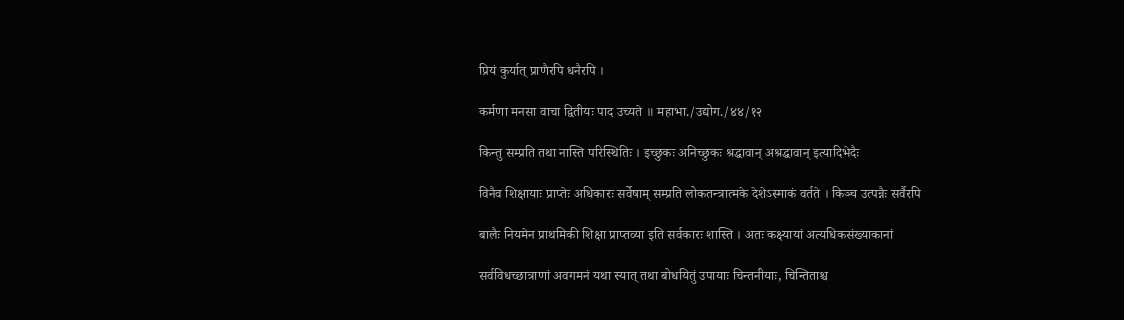प्रियं कुर्यात् प्राणैरपि धनैरपि ।

कर्मणा मनसा वाचा द्वितीयः पाद उच्यते ॥ महाभा./उद्योग./४४/१२

किन्तु सम्प्रति तथा नास्ति परिस्थितिः । इच्छुकः अनिच्छुकः श्रद्धावान् अश्रद्धावान् इत्यादिभेदैः

विनैव शिक्षायाः प्राप्तेः अधिकारः सर्वेषाम् सम्प्रति लोकतन्त्रात्मके देशेऽस्माकं वर्तते । किञ्च उत्पन्नैः सर्वैरपि

बालैः नियमेन प्राथमिकी शिक्षा प्राप्तव्या इति सर्वकारः शास्ति । अतः कक्ष्यायां अत्यधिकसंख्याकानां

सर्वविधच्छात्राणां अवगमनं यथा स्यात् तथा बोधयितुं उपायाः चिन्तनीयाः, चिन्तिताश्च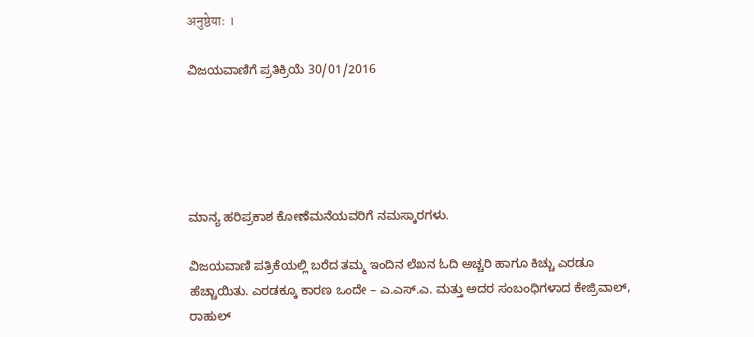अनुष्ठेयाः ।

ವಿಜಯವಾಣಿಗೆ ಪ್ರತಿಕ್ರಿಯೆ 30/01/2016





ಮಾನ್ಯ ಹರಿಪ್ರಕಾಶ ಕೋಣೆಮನೆಯವರಿಗೆ ನಮಸ್ಕಾರಗಳು.

ವಿಜಯವಾಣಿ ಪತ್ರಿಕೆಯಲ್ಲಿ ಬರೆದ ತಮ್ಮ ಇಂದಿನ ಲೆಖನ ಓದಿ ಅಚ್ಚರಿ ಹಾಗೂ ಕಿಚ್ಚು ಎರಡೂ ಹೆಚ್ಚಾಯಿತು. ಎರಡಕ್ಕೂ ಕಾರಣ ಒಂದೇ – ಎ.ಎಸ್.ಎ. ಮತ್ತು ಅದರ ಸಂಬಂಧಿಗಳಾದ ಕೇಜ್ರಿವಾಲ್, ರಾಹುಲ್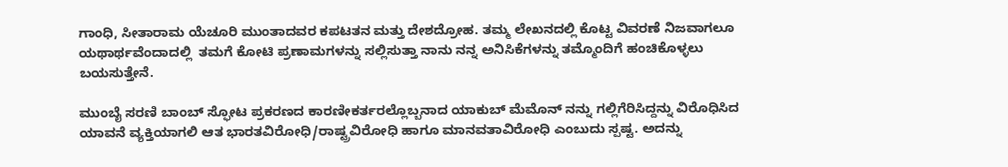ಗಾಂಧಿ, ಸೀತಾರಾಮ ಯೆಚೂರಿ ಮುಂತಾದವರ ಕಪಟತನ ಮತ್ತು ದೇಶದ್ರೋಹ. ತಮ್ಮ ಲೇಖನದಲ್ಲಿ ಕೊಟ್ಟ ವಿವರಣೆ ನಿಜವಾಗಲೂ ಯಥಾರ್ಥವೆಂದಾದಲ್ಲಿ  ತಮಗೆ ಕೋಟಿ ಪ್ರಣಾಮಗಳನ್ನು ಸಲ್ಲಿಸುತ್ತಾ ನಾನು ನನ್ನ ಅನಿಸಿಕೆಗಳನ್ನು ತಮ್ಮೊಂದಿಗೆ ಹಂಚಿಕೊಳ್ಳಲು ಬಯಸುತ್ತೇನೆ.

ಮುಂಬೈ ಸರಣಿ ಬಾಂಬ್ ಸ್ಫೋಟ ಪ್ರಕರಣದ ಕಾರಣೀಕರ್ತರಲ್ಲೊಬ್ಬನಾದ ಯಾಕುಬ್ ಮೆಮೊನ್ ನನ್ನು ಗಲ್ಲಿಗೆರಿಸಿದ್ದನ್ನು ವಿರೊಧಿಸಿದ ಯಾವನೆ ವ್ಯಕ್ತಿಯಾಗಲಿ ಆತ ಭಾರತವಿರೋಧಿ/ರಾಷ್ಟ್ರವಿರೋಧಿ ಹಾಗೂ ಮಾನವತಾವಿರೋಧಿ ಎಂಬುದು ಸ್ಪಷ್ಟ. ಅದನ್ನು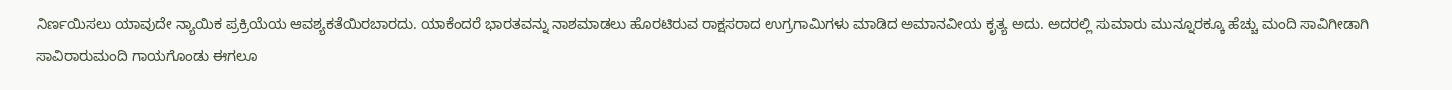ನಿರ್ಣಯಿಸಲು ಯಾವುದೇ ನ್ಯಾಯಿಕ ಪ್ರಕ್ರಿಯೆಯ ಆವಶ್ಯಕತೆಯಿರಬಾರದು. ಯಾಕೆಂದರೆ ಭಾರತವನ್ನು ನಾಶಮಾಡಲು ಹೊರಟಿರುವ ರಾಕ್ಷಸರಾದ ಉಗ್ರಗಾಮಿಗಳು ಮಾಡಿದ ಅಮಾನವೀಯ ಕೃತ್ಯ ಅದು. ಅದರಲ್ಲಿ ಸುಮಾರು ಮುನ್ನೂರಕ್ಕೂ ಹೆಚ್ಚು ಮಂದಿ ಸಾವಿಗೀಡಾಗಿ ಸಾವಿರಾರುಮಂದಿ ಗಾಯಗೊಂಡು ಈಗಲೂ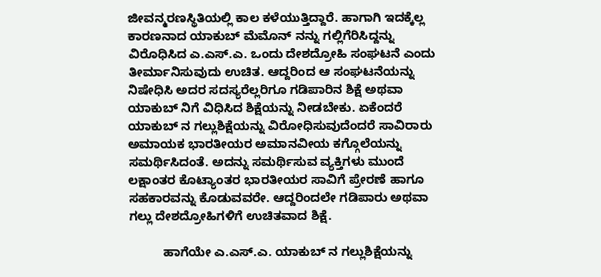ಜೀವನ್ಮರಣಸ್ಥಿತಿಯಲ್ಲಿ ಕಾಲ ಕಳೆಯುತ್ತಿದ್ದಾರೆ. ಹಾಗಾಗಿ ಇದಕ್ಕೆಲ್ಲ ಕಾರಣನಾದ ಯಾಕುಬ್ ಮೆಮೊನ್ ನನ್ನು ಗಲ್ಲಿಗೆರಿಸಿದ್ದನ್ನು ವಿರೊಧಿಸಿದ ಎ.ಎಸ್.ಎ. ಒಂದು ದೇಶದ್ರೋಹಿ ಸಂಘಟನೆ ಎಂದು ತೀರ್ಮಾನಿಸುವುದು ಉಚಿತ. ಆದ್ದರಿಂದ ಆ ಸಂಘಟನೆಯನ್ನು ನಿಷೇಧಿಸಿ ಅದರ ಸದಸ್ಯರೆಲ್ಲರಿಗೂ ಗಡಿಪಾರಿನ ಶಿಕ್ಷೆ ಅಥವಾ ಯಾಕುಬ್ ನಿಗೆ ವಿಧಿಸಿದ ಶಿಕ್ಷೆಯನ್ನು ನೀಡಬೇಕು. ಏಕೆಂದರೆ ಯಾಕುಬ್ ನ ಗಲ್ಲುಶಿಕ್ಷೆಯನ್ನು ವಿರೋಧಿಸುವುದೆಂದರೆ ಸಾವಿರಾರು ಅಮಾಯಕ ಭಾರತೀಯರ ಅಮಾನವೀಯ ಕಗ್ಗೊಲೆಯನ್ನು ಸಮರ್ಥಿಸಿದಂತೆ. ಅದನ್ನು ಸಮರ್ಥಿಸುವ ವ್ಯಕ್ತಿಗಳು ಮುಂದೆ ಲಕ್ಷಾಂತರ ಕೊಟ್ಯಾಂತರ ಭಾರತೀಯರ ಸಾವಿಗೆ ಪ್ರೇರಣೆ ಹಾಗೂ ಸಹಕಾರವನ್ನು ಕೊಡುವವರೇ. ಆದ್ದರಿಂದಲೇ ಗಡಿಪಾರು ಅಥವಾ ಗಲ್ಲು ದೇಶದ್ರೋಹಿಗಳಿಗೆ ಉಚಿತವಾದ ಶಿಕ್ಷೆ.

          ಹಾಗೆಯೇ ಎ.ಎಸ್.ಎ. ಯಾಕುಬ್ ನ ಗಲ್ಲುಶಿಕ್ಷೆಯನ್ನು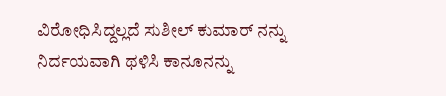ವಿರೋಧಿಸಿದ್ದಲ್ಲದೆ ಸುಶೀಲ್ ಕುಮಾರ್ ನನ್ನು ನಿರ್ದಯವಾಗಿ ಥಳಿಸಿ ಕಾನೂನನ್ನು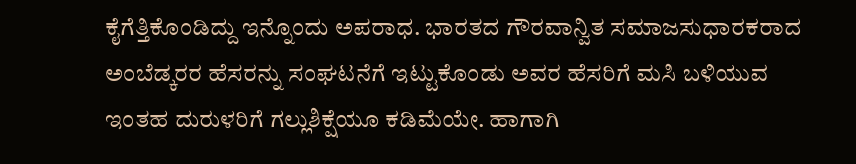ಕೈಗೆತ್ತಿಕೊಂಡಿದ್ದು ಇನ್ನೊಂದು ಅಪರಾಧ. ಭಾರತದ ಗೌರವಾನ್ವಿತ ಸಮಾಜಸುಧಾರಕರಾದ ಅಂಬೆಡ್ಕರರ ಹೆಸರನ್ನು ಸಂಘಟನೆಗೆ ಇಟ್ಟುಕೊಂಡು ಅವರ ಹೆಸರಿಗೆ ಮಸಿ ಬಳಿಯುವ  ಇಂತಹ ದುರುಳರಿಗೆ ಗಲ್ಲುಶಿಕ್ಷೆಯೂ ಕಡಿಮೆಯೇ. ಹಾಗಾಗಿ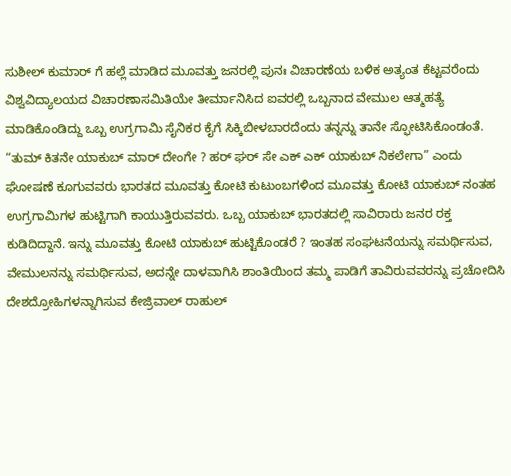ಸುಶೀಲ್ ಕುಮಾರ್ ಗೆ ಹಲ್ಲೆ ಮಾಡಿದ ಮೂವತ್ತು ಜನರಲ್ಲಿ ಪುನಃ ವಿಚಾರಣೆಯ ಬಳಿಕ ಅತ್ಯಂತ ಕೆಟ್ಟವರೆಂದು ವಿಶ್ವವಿದ್ಯಾಲಯದ ವಿಚಾರಣಾಸಮಿತಿಯೇ ತೀರ್ಮಾನಿಸಿದ ಐವರಲ್ಲಿ ಒಬ್ಬನಾದ ವೇಮುಲ ಆತ್ಮಹತ್ಯೆ ಮಾಡಿಕೊಂಡಿದ್ದು ಒಬ್ಬ ಉಗ್ರಗಾಮಿ ಸೈನಿಕರ ಕೈಗೆ ಸಿಕ್ಕಿಬೀಳಬಾರದೆಂದು ತನ್ನನ್ನು ತಾನೇ ಸ್ಫೋಟಿಸಿಕೊಂಡಂತೆ.  “ತುಮ್ ಕಿತನೇ ಯಾಕುಬ್ ಮಾರ್ ದೇಂಗೇ ? ಹರ್ ಘರ್ ಸೇ ಎಕ್ ಎಕ್ ಯಾಕುಬ್ ನಿಕಲೇಗಾ” ಎಂದು ಘೋಷಣೆ ಕೂಗುವವರು ಭಾರತದ ಮೂವತ್ತು ಕೋಟಿ ಕುಟುಂಬಗಳಿಂದ ಮೂವತ್ತು ಕೋಟಿ ಯಾಕುಬ್ ನಂತಹ ಉಗ್ರಗಾಮಿಗಳ ಹುಟ್ಟಿಗಾಗಿ ಕಾಯುತ್ತಿರುವವರು. ಒಬ್ಬ ಯಾಕುಬ್ ಭಾರತದಲ್ಲಿ ಸಾವಿರಾರು ಜನರ ರಕ್ತ ಕುಡಿದಿದ್ದಾನೆ. ಇನ್ನು ಮೂವತ್ತು ಕೋಟಿ ಯಾಕುಬ್ ಹುಟ್ಟಿಕೊಂಡರೆ ? ಇಂತಹ ಸಂಘಟನೆಯನ್ನು ಸಮರ್ಥಿಸುವ, ವೇಮುಲನನ್ನು ಸಮರ್ಥಿಸುವ, ಅದನ್ನೇ ದಾಳವಾಗಿಸಿ ಶಾಂತಿಯಿಂದ ತಮ್ಮ ಪಾಡಿಗೆ ತಾವಿರುವವರನ್ನು ಪ್ರಚೋದಿಸಿ ದೇಶದ್ರೋಹಿಗಳನ್ನಾಗಿಸುವ ಕೇಜ್ರಿವಾಲ್ ರಾಹುಲ್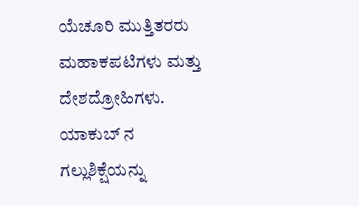ಯೆಚೂರಿ ಮುತ್ತಿತರರು ಮಹಾಕಪಟಿಗಳು ಮತ್ತು ದೇಶದ್ರೋಹಿಗಳು. ಯಾಕುಬ್ ನ ಗಲ್ಲುಶಿಕ್ಷೆಯನ್ನು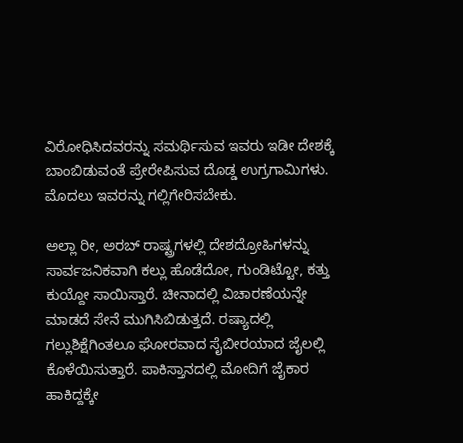ವಿರೋಧಿಸಿದವರನ್ನು ಸಮರ್ಥಿಸುವ ಇವರು ಇಡೀ ದೇಶಕ್ಕೆ ಬಾಂಬಿಡುವಂತೆ ಪ್ರೇರೇಪಿಸುವ ದೊಡ್ಡ ಉಗ್ರಗಾಮಿಗಳು. ಮೊದಲು ಇವರನ್ನು ಗಲ್ಲಿಗೇರಿಸಬೇಕು.

ಅಲ್ಲಾ ರೀ, ಅರಬ್ ರಾಷ್ಟ್ರಗಳಲ್ಲಿ ದೇಶದ್ರೋಹಿಗಳನ್ನು ಸಾರ್ವಜನಿಕವಾಗಿ ಕಲ್ಲು ಹೊಡೆದೋ, ಗುಂಡಿಟ್ಟೋ, ಕತ್ತು ಕುಯ್ದೋ ಸಾಯಿಸ್ತಾರೆ. ಚೀನಾದಲ್ಲಿ ವಿಚಾರಣೆಯನ್ನೇ ಮಾಡದೆ ಸೇನೆ ಮುಗಿಸಿಬಿಡುತ್ತದೆ. ರಷ್ಯಾದಲ್ಲಿ ಗಲ್ಲುಶಿಕ್ಷೆಗಿಂತಲೂ ಘೋರವಾದ ಸೈಬೀರಯಾದ ಜೈಲಲ್ಲಿ ಕೊಳೆಯಿಸುತ್ತಾರೆ. ಪಾಕಿಸ್ತಾನದಲ್ಲಿ ಮೋದಿಗೆ ಜೈಕಾರ ಹಾಕಿದ್ದಕ್ಕೇ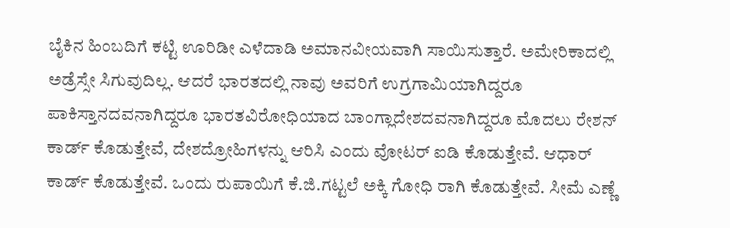ಬೈಕಿನ ಹಿಂಬದಿಗೆ ಕಟ್ಟಿ ಊರಿಡೀ ಎಳೆದಾಡಿ ಅಮಾನವೀಯವಾಗಿ ಸಾಯಿಸುತ್ತಾರೆ. ಅಮೇರಿಕಾದಲ್ಲಿ ಅಡ್ರೆಸ್ಸೇ ಸಿಗುವುದಿಲ್ಲ. ಆದರೆ ಭಾರತದಲ್ಲಿ ನಾವು ಅವರಿಗೆ ಉಗ್ರಗಾಮಿಯಾಗಿದ್ದರೂ ಪಾಕಿಸ್ತಾನದವನಾಗಿದ್ದರೂ ಭಾರತವಿರೋಧಿಯಾದ ಬಾಂಗ್ಲಾದೇಶದವನಾಗಿದ್ದರೂ ಮೊದಲು ರೇಶನ್ ಕಾರ್ಡ್ ಕೊಡುತ್ತೇವೆ, ದೇಶದ್ರೋಹಿಗಳನ್ನು ಆರಿಸಿ ಎಂದು ವೋಟರ್ ಐಡಿ ಕೊಡುತ್ತೇವೆ. ಆಧಾರ್ ಕಾರ್ಡ್ ಕೊಡುತ್ತೇವೆ. ಒಂದು ರುಪಾಯಿಗೆ ಕೆ.ಜಿ.ಗಟ್ಟಲೆ ಅಕ್ಕಿ ಗೋಧಿ ರಾಗಿ ಕೊಡುತ್ತೇವೆ. ಸೀಮೆ ಎಣ್ಣೆ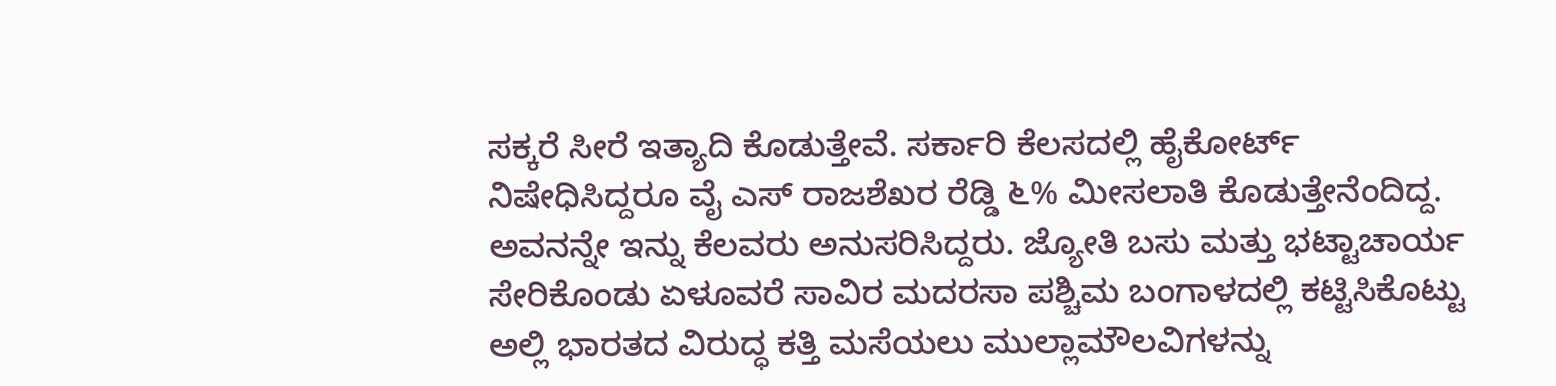ಸಕ್ಕರೆ ಸೀರೆ ಇತ್ಯಾದಿ ಕೊಡುತ್ತೇವೆ. ಸರ್ಕಾರಿ ಕೆಲಸದಲ್ಲಿ ಹೈಕೋರ್ಟ್ ನಿಷೇಧಿಸಿದ್ದರೂ ವೈ ಎಸ್ ರಾಜಶೆಖರ ರೆಡ್ಡಿ ೬% ಮೀಸಲಾತಿ ಕೊಡುತ್ತೇನೆಂದಿದ್ದ. ಅವನನ್ನೇ ಇನ್ನು ಕೆಲವರು ಅನುಸರಿಸಿದ್ದರು. ಜ್ಯೋತಿ ಬಸು ಮತ್ತು ಭಟ್ಟಾಚಾರ್ಯ ಸೇರಿಕೊಂಡು ಏಳೂವರೆ ಸಾವಿರ ಮದರಸಾ ಪಶ್ಚಿಮ ಬಂಗಾಳದಲ್ಲಿ ಕಟ್ಟಿಸಿಕೊಟ್ಟು ಅಲ್ಲಿ ಭಾರತದ ವಿರುದ್ಧ ಕತ್ತಿ ಮಸೆಯಲು ಮುಲ್ಲಾಮೌಲವಿಗಳನ್ನು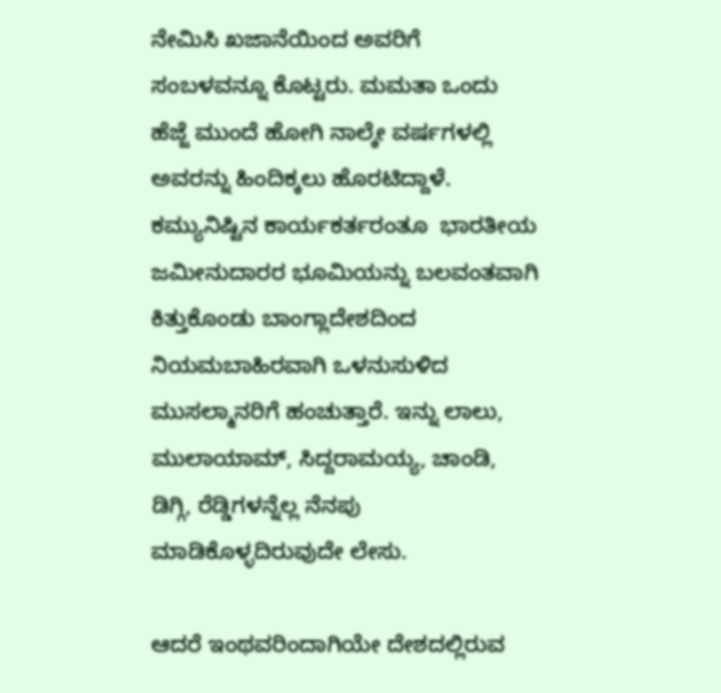ನೇಮಿಸಿ ಖಜಾನೆಯಿಂದ ಅವರಿಗೆ ಸಂಬಳವನ್ನೂ ಕೊಟ್ಟರು. ಮಮತಾ ಒಂದು ಹೆಜ್ಜೆ ಮುಂದೆ ಹೋಗಿ ನಾಲ್ಕೇ ವರ್ಷಗಳಲ್ಲಿ ಅವರನ್ನು ಹಿಂದಿಕ್ಕಲು ಹೊರಟಿದ್ದಾಳೆ. ಕಮ್ಯುನಿಷ್ಟಿನ ಕಾರ್ಯಕರ್ತರಂತೂ  ಭಾರತೀಯ ಜಮೀನುದಾರರ ಭೂಮಿಯನ್ನು ಬಲವಂತವಾಗಿ ಕಿತ್ತುಕೊಂಡು ಬಾಂಗ್ಲಾದೇಶದಿಂದ ನಿಯಮಬಾಹಿರವಾಗಿ ಒಳನುಸುಳಿದ ಮುಸಲ್ಮಾನರಿಗೆ ಹಂಚುತ್ತಾರೆ. ಇನ್ನು ಲಾಲು, ಮುಲಾಯಾಮ್, ಸಿದ್ದರಾಮಯ್ಯ, ಚಾಂಡಿ, ಡಿಗ್ಗಿ, ರೆಡ್ಡಿಗಳನ್ನೆಲ್ಲ ನೆನಪು ಮಾಡಿಕೊಳ್ಳದಿರುವುದೇ ಲೇಸು.

ಆದರೆ ಇಂಥವರಿಂದಾಗಿಯೇ ದೇಶದಲ್ಲಿರುವ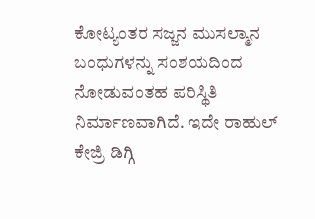ಕೋಟ್ಯಂತರ ಸಜ್ಜನ ಮುಸಲ್ಮಾನ ಬಂಧುಗಳನ್ನು ಸಂಶಯದಿಂದ ನೋಡುವಂತಹ ಪರಿಸ್ಥಿತಿ ನಿರ್ಮಾಣವಾಗಿದೆ. ಇದೇ ರಾಹುಲ್ ಕೇಜ್ರಿ ಡಿಗ್ಗಿ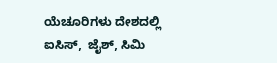ಯೆಚೂರಿಗಳು ದೇಶದಲ್ಲಿ ಐಸಿಸ್,  ಜೈಶ್, ಸಿಮಿ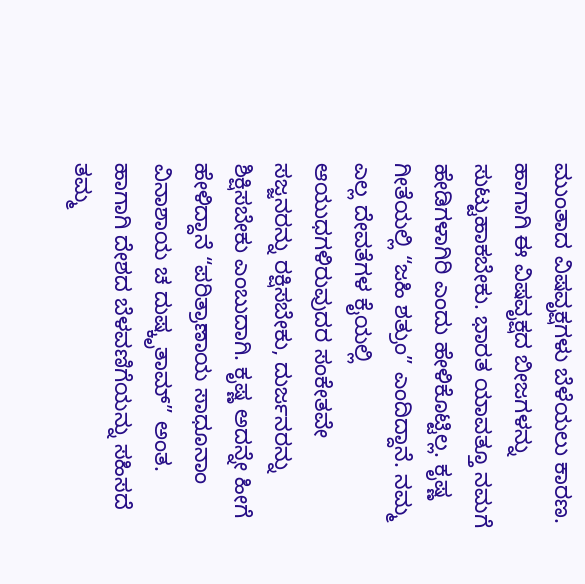ಮುಂತಾದ ವಿಷವೃಕ್ಷಗಳು ಬೆಳೆಯಲು ಕಾರಣ. ಹಾಗಾಗಿ ಈ ವಿಷವೃಕ್ಷದ ಬೀಜಗಳನ್ನು ಸುಟ್ಟುಹಾಕಬೇಕು. ಭಾರತ ಯಾವತ್ತೂ ನಮಗೆ ಹೇಡಿಗಳಾಗಿರಿ ಎಂದು ಹೇಳಿಕೊಟ್ಟಿಲ್ಲ. ಕೃಷ್ಣ ಗೀತೆಯಲ್ಲಿ “ಜಹಿ ಶತ್ರುಂ” ಎಂದಿದ್ದಾನೆ. ನಮ್ಮ ಎಲ್ಲ ದೇವತೆಗಳ ಕೈಯಲ್ಲಿ ಆಯುಧಗಳಿರುವುದರ ಸಂಕೇತವೇ ಸಜ್ಜನರನ್ನು ರಕ್ಷಿಸಬೇಕು, ದುರ್ಜನರನ್ನು ಶಿಕ್ಷಿಸಬೇಕು ಎಂಬುದಾಗಿ. ಕೃಷ್ಣ ಅದನ್ನೇ ಹೀಗೆ ಹೇಳಿದ್ದಾನೆ “ಪರಿತ್ರಾಣಾಯ ಸಾಧೂನಾಂ ವಿನಾಶಾಯ ಚ ದುಷ್ಕೃತಾಮ್” ಅಂತ. ಹಾಗಾಗಿ ದೇಶದ ಬೆಳವಣಿಗೆಯನ್ನು ಸಹಿಸದೆ ತಮ್ಮ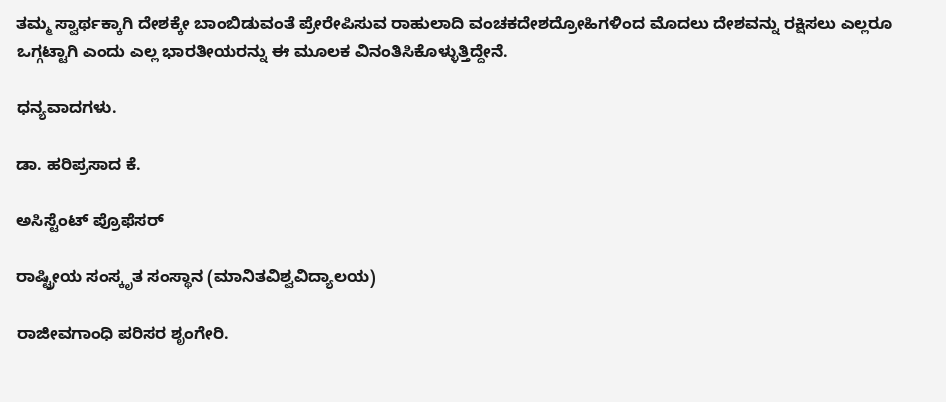ತಮ್ಮ ಸ್ವಾರ್ಥಕ್ಕಾಗಿ ದೇಶಕ್ಕೇ ಬಾಂಬಿಡುವಂತೆ ಪ್ರೇರೇಪಿಸುವ ರಾಹುಲಾದಿ ವಂಚಕದೇಶದ್ರೋಹಿಗಳಿಂದ ಮೊದಲು ದೇಶವನ್ನು ರಕ್ಷಿಸಲು ಎಲ್ಲರೂ ಒಗ್ಗಟ್ಟಾಗಿ ಎಂದು ಎಲ್ಲ ಭಾರತೀಯರನ್ನು ಈ ಮೂಲಕ ವಿನಂತಿಸಿಕೊಳ್ಳುತ್ತಿದ್ದೇನೆ.

ಧನ್ಯವಾದಗಳು.

ಡಾ. ಹರಿಪ್ರಸಾದ ಕೆ.

ಅಸಿಸ್ಟೆಂಟ್ ಪ್ರೊಫೆಸರ್

ರಾಷ್ಟ್ರೀಯ ಸಂಸ್ಕೃತ ಸಂಸ್ಥಾನ (ಮಾನಿತವಿಶ್ವವಿದ್ಯಾಲಯ)

ರಾಜೀವಗಾಂಧಿ ಪರಿಸರ ಶೃಂಗೇರಿ.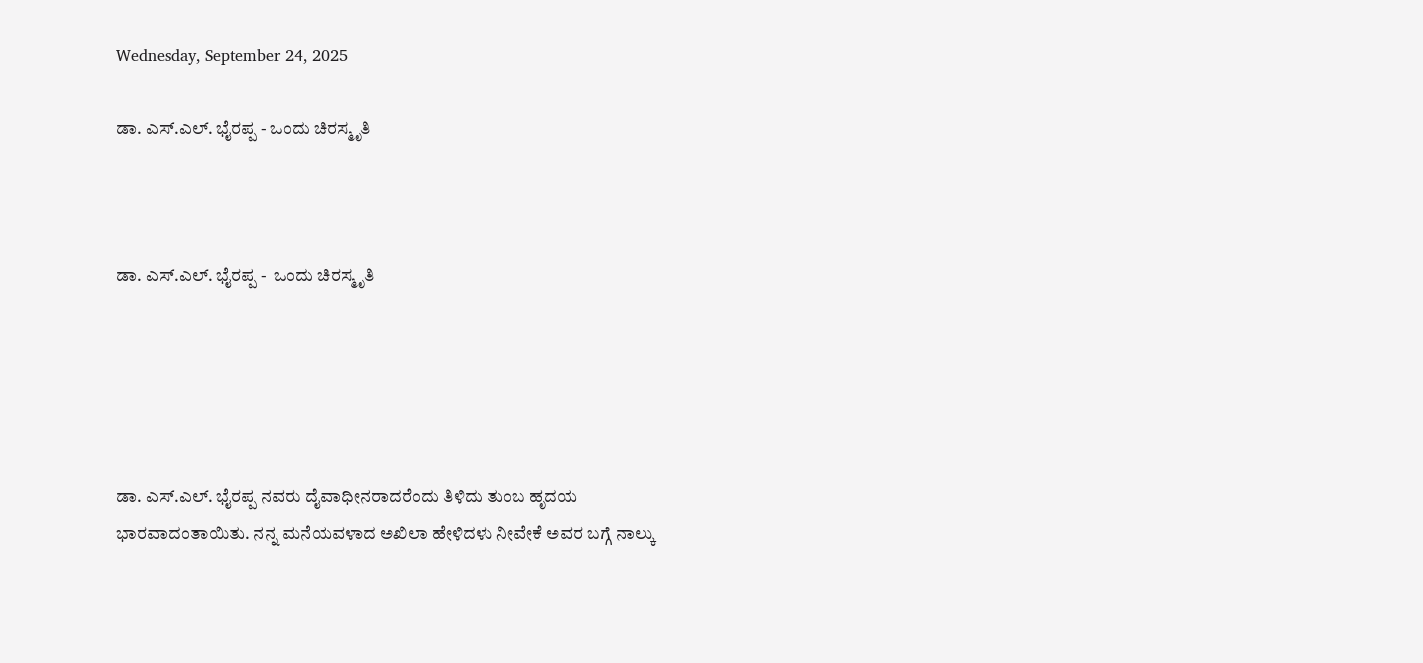Wednesday, September 24, 2025

ಡಾ. ಎಸ್.ಎಲ್. ಭೈರಪ್ಪ - ಒಂದು ಚಿರಸ್ಮೃತಿ



ಡಾ. ಎಸ್.ಎಲ್. ಭೈರಪ್ಪ -  ಒಂದು ಚಿರಸ್ಮೃತಿ





ಡಾ. ಎಸ್.ಎಲ್. ಭೈರಪ್ಪ ನವರು ದೈವಾಧೀನರಾದರೆಂದು ತಿಳಿದು ತುಂಬ ಹೃದಯ ಭಾರವಾದಂತಾಯಿತು. ನನ್ನ ಮನೆಯವಳಾದ ಅಖಿಲಾ ಹೇಳಿದಳು ನೀವೇಕೆ ಅವರ ಬಗ್ಗೆ ನಾಲ್ಕು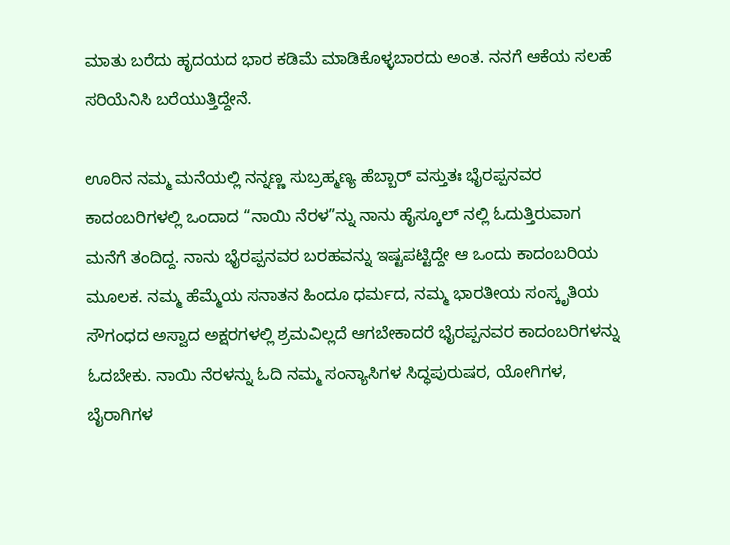ಮಾತು ಬರೆದು ಹೃದಯದ ಭಾರ ಕಡಿಮೆ ಮಾಡಿಕೊಳ್ಳಬಾರದು ಅಂತ. ನನಗೆ ಆಕೆಯ ಸಲಹೆ ಸರಿಯೆನಿಸಿ ಬರೆಯುತ್ತಿದ್ದೇನೆ.

ಊರಿನ ನಮ್ಮ ಮನೆಯಲ್ಲಿ ನನ್ನಣ್ಣ ಸುಬ್ರಹ್ಮಣ್ಯ ಹೆಬ್ಬಾರ್ ವಸ್ತುತಃ ಭೈರಪ್ಪನವರ ಕಾದಂಬರಿಗಳಲ್ಲಿ ಒಂದಾದ “ನಾಯಿ ನೆರಳ”ನ್ನು ನಾನು ಹೈಸ್ಕೂಲ್ ನಲ್ಲಿ ಓದುತ್ತಿರುವಾಗ ಮನೆಗೆ ತಂದಿದ್ದ. ನಾನು ಭೈರಪ್ಪನವರ ಬರಹವನ್ನು ಇಷ್ಟಪಟ್ಟಿದ್ದೇ ಆ ಒಂದು ಕಾದಂಬರಿಯ ಮೂಲಕ. ನಮ್ಮ ಹೆಮ್ಮೆಯ ಸನಾತನ ಹಿಂದೂ ಧರ್ಮದ, ನಮ್ಮ ಭಾರತೀಯ ಸಂಸ್ಕೃತಿಯ ಸೌಗಂಧದ ಅಸ್ವಾದ ಅಕ್ಷರಗಳಲ್ಲಿ ಶ್ರಮವಿಲ್ಲದೆ ಆಗಬೇಕಾದರೆ ಭೈರಪ್ಪನವರ ಕಾದಂಬರಿಗಳನ್ನು ಓದಬೇಕು. ನಾಯಿ ನೆರಳನ್ನು ಓದಿ ನಮ್ಮ ಸಂನ್ಯಾಸಿಗಳ ಸಿದ್ಧಪುರುಷರ, ಯೋಗಿಗಳ, ಬೈರಾಗಿಗಳ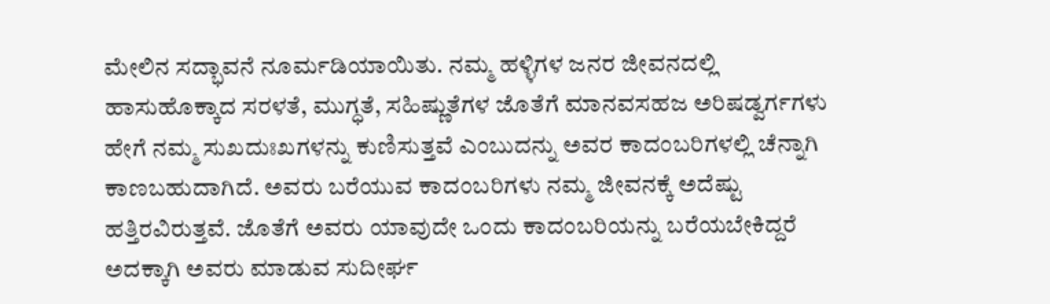ಮೇಲಿನ ಸದ್ಭಾವನೆ ನೂರ್ಮಡಿಯಾಯಿತು. ನಮ್ಮ ಹಳ್ಳಿಗಳ ಜನರ ಜೀವನದಲ್ಲಿ  ಹಾಸುಹೊಕ್ಕಾದ ಸರಳತೆ, ಮುಗ್ಧತೆ, ಸಹಿಷ್ಣುತೆಗಳ ಜೊತೆಗೆ ಮಾನವಸಹಜ ಅರಿಷಡ್ವರ್ಗಗಳು ಹೇಗೆ ನಮ್ಮ ಸುಖದುಃಖಗಳನ್ನು ಕುಣಿಸುತ್ತವೆ ಎಂಬುದನ್ನು ಅವರ ಕಾದಂಬರಿಗಳಲ್ಲಿ ಚೆನ್ನಾಗಿ ಕಾಣಬಹುದಾಗಿದೆ. ಅವರು ಬರೆಯುವ ಕಾದಂಬರಿಗಳು ನಮ್ಮ ಜೀವನಕ್ಕೆ ಅದೆಷ್ಟು ಹತ್ತಿರವಿರುತ್ತವೆ. ಜೊತೆಗೆ ಅವರು ಯಾವುದೇ ಒಂದು ಕಾದಂಬರಿಯನ್ನು ಬರೆಯಬೇಕಿದ್ದರೆ ಅದಕ್ಕಾಗಿ ಅವರು ಮಾಡುವ ಸುದೀರ್ಘ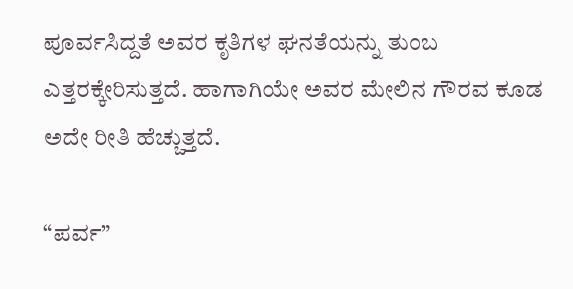ಪೂರ್ವಸಿದ್ದತೆ ಅವರ ಕೃತಿಗಳ ಘನತೆಯನ್ನು ತುಂಬ ಎತ್ತರಕ್ಕೇರಿಸುತ್ತದೆ. ಹಾಗಾಗಿಯೇ ಅವರ ಮೇಲಿನ ಗೌರವ ಕೂಡ ಅದೇ ರೀತಿ ಹೆಚ್ಚುತ್ತದೆ.

“ಪರ್ವ”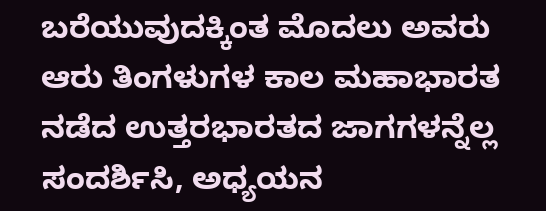ಬರೆಯುವುದಕ್ಕಿಂತ ಮೊದಲು ಅವರು ಆರು ತಿಂಗಳುಗಳ ಕಾಲ ಮಹಾಭಾರತ ನಡೆದ ಉತ್ತರಭಾರತದ ಜಾಗಗಳನ್ನೆಲ್ಲ  ಸಂದರ್ಶಿಸಿ, ಅಧ್ಯಯನ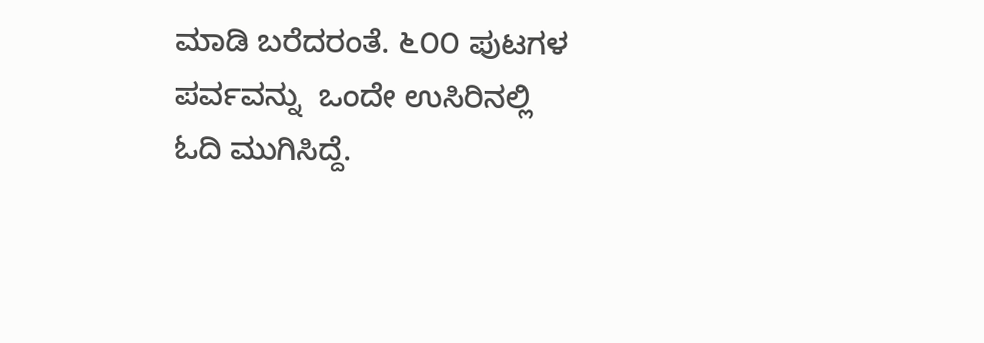ಮಾಡಿ ಬರೆದರಂತೆ. ೬೦೦ ಪುಟಗಳ ಪರ್ವವನ್ನು  ಒಂದೇ ಉಸಿರಿನಲ್ಲಿ ಓದಿ ಮುಗಿಸಿದ್ದೆ.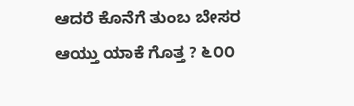ಆದರೆ ಕೊನೆಗೆ ತುಂಬ ಬೇಸರ ಆಯ್ತು ಯಾಕೆ ಗೊತ್ತ ? ೬೦೦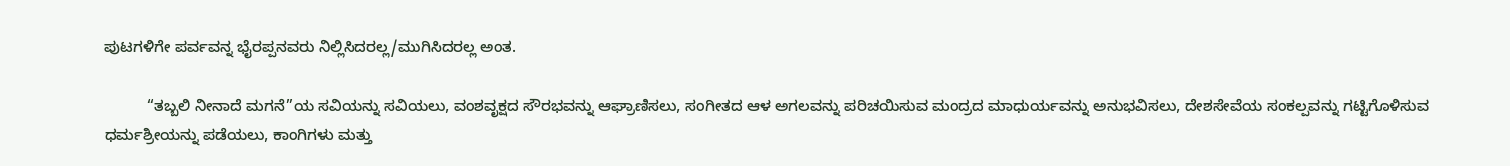ಪುಟಗಳಿಗೇ ಪರ್ವವನ್ನ ಭೈರಪ್ಪನವರು ನಿಲ್ಲಿಸಿದರಲ್ಲ/ಮುಗಿಸಿದರಲ್ಲ ಅಂತ.

          “ತಬ್ಬಲಿ ನೀನಾದೆ ಮಗನೆ”ಯ ಸವಿಯನ್ನು ಸವಿಯಲು, ವಂಶವೃಕ್ಷದ ಸೌರಭವನ್ನು ಆಘ್ರಾಣಿಸಲು, ಸಂಗೀತದ ಆಳ ಅಗಲವನ್ನು ಪರಿಚಯಿಸುವ ಮಂದ್ರದ ಮಾಧುರ್ಯವನ್ನು ಅನುಭವಿಸಲು, ದೇಶಸೇವೆಯ ಸಂಕಲ್ಪವನ್ನು ಗಟ್ಟಿಗೊಳಿಸುವ ಧರ್ಮಶ್ರೀಯನ್ನು ಪಡೆಯಲು, ಕಾಂಗಿಗಳು ಮತ್ತು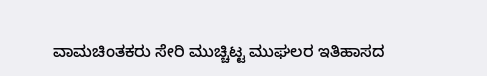ವಾಮಚಿಂತಕರು ಸೇರಿ ಮುಚ್ಚಿಟ್ಟ ಮುಘಲರ ಇತಿಹಾಸದ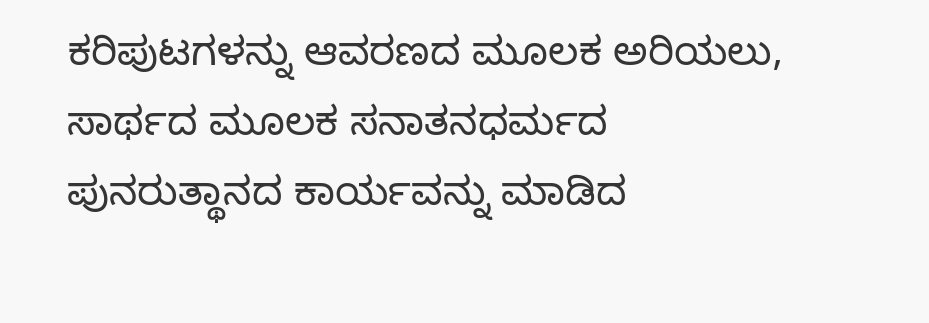ಕರಿಪುಟಗಳನ್ನು ಆವರಣದ ಮೂಲಕ ಅರಿಯಲು, ಸಾರ್ಥದ ಮೂಲಕ ಸನಾತನಧರ್ಮದ ಪುನರುತ್ಥಾನದ ಕಾರ್ಯವನ್ನು ಮಾಡಿದ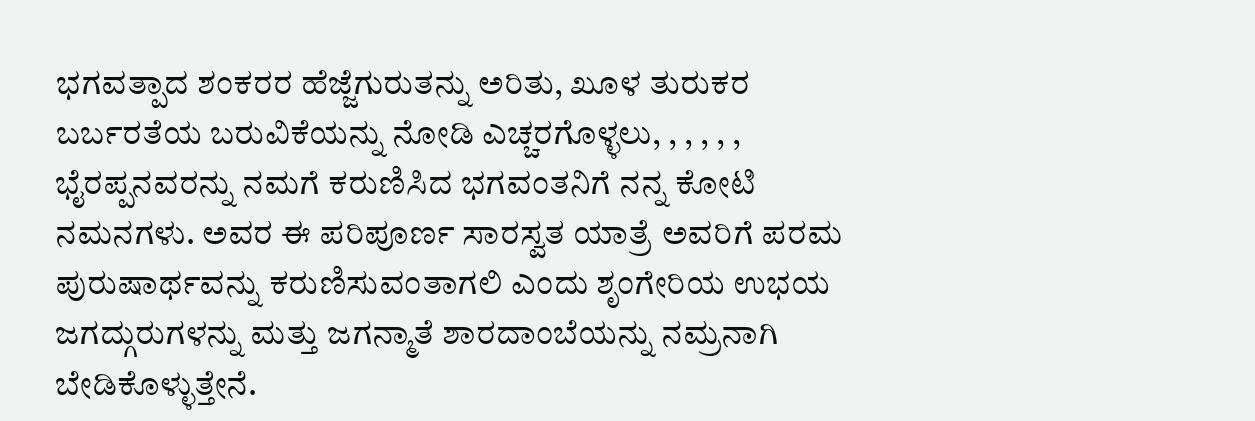ಭಗವತ್ಪಾದ ಶಂಕರರ ಹೆಜ್ಜೆಗುರುತನ್ನು ಅರಿತು, ಖೂಳ ತುರುಕರ ಬರ್ಬರತೆಯ ಬರುವಿಕೆಯನ್ನು ನೋಡಿ ಎಚ್ಚರಗೊಳ್ಳಲು, , , , , , ಭೈರಪ್ಪನವರನ್ನು ನಮಗೆ ಕರುಣಿಸಿದ ಭಗವಂತನಿಗೆ ನನ್ನ ಕೋಟಿ ನಮನಗಳು. ಅವರ ಈ ಪರಿಪೂರ್ಣ ಸಾರಸ್ವತ ಯಾತ್ರೆ ಅವರಿಗೆ ಪರಮ ಪುರುಷಾರ್ಥವನ್ನು ಕರುಣಿಸುವಂತಾಗಲಿ ಎಂದು ಶೃಂಗೇರಿಯ ಉಭಯ ಜಗದ್ಗುರುಗಳನ್ನು ಮತ್ತು ಜಗನ್ಮಾತೆ ಶಾರದಾಂಬೆಯನ್ನು ನಮ್ರನಾಗಿ ಬೇಡಿಕೊಳ್ಳುತ್ತೇನೆ.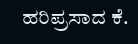ಹರಿಪ್ರಸಾದ ಕೆ.